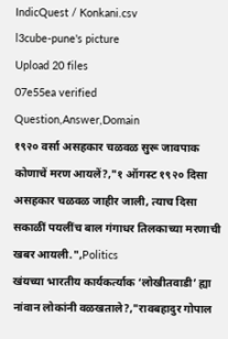IndicQuest / Konkani.csv
l3cube-pune's picture
Upload 20 files
07e55ea verified
Question,Answer,Domain
१९२० वर्सा असहकार चळवळ सुरू जावपाक कोणाचें मरण आयलें?,"१ ऑगस्ट १९२० दिसा असहकार चळवळ जाहीर जाली, त्याच दिसा सकाळीं पयलींच बाल गंगाधर तिलकाच्या मरणाची खबर आयली.",Politics
खंयच्या भारतीय कार्यकर्त्याक ‘लोखीतवाडी’ ह्या नांवान लोकांनी वळखताले?,"रावबहादुर गोपाल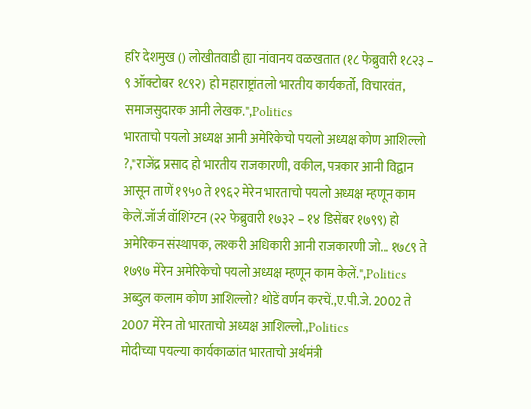हरि देशमुख () लोखीतवाडी ह्या नांवानय वळखतात (१८ फेब्रुवारी १८२३ – ९ ऑक्टोबर १८९२) हो महाराष्ट्रांतलो भारतीय कार्यकर्तो, विचारवंत, समाजसुदारक आनी लेखक.",Politics
भारताचो पयलो अध्यक्ष आनी अमेरिकेचो पयलो अध्यक्ष कोण आशिल्लो ?,"राजेंद्र प्रसाद हो भारतीय राजकारणी, वकील, पत्रकार आनी विद्वान आसून ताणें १९५० ते १९६२ मेरेन भारताचो पयलो अध्यक्ष म्हणून काम केलें.जॉर्ज वॉशिंग्टन (२२ फेब्रुवारी १७३२ – १४ डिसेंबर १७९९) हो अमेरिकन संस्थापक, लश्करी अधिकारी आनी राजकारणी जो... १७८९ ते १७९७ मेरेन अमेरिकेचो पयलो अध्यक्ष म्हणून काम केलें.",Politics
अब्दुल कलाम कोण आशिल्लो? थोडें वर्णन करचें.,ए.पी.जे. 2002 ते 2007 मेरेन तो भारताचो अध्यक्ष आशिल्लो.,Politics
मोदीच्या पयल्या कार्यकाळांत भारताचो अर्थमंत्री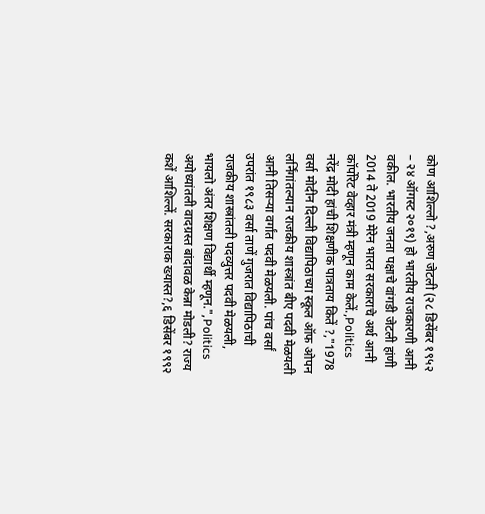कोण आशिल्लो ?,अरुण जेटली (२८ डिसेंबर १९५२ – २४ ऑगस्ट २०१९) हो भारतीय राजकारणी आनी वकील. भारतीय जनता पक्षाचे वांगडी जेटली हांणी 2014 ते 2019 मेरेन भारत सरकाराचे अर्थ आनी कॉर्पोरेट वेव्हार मंत्री म्हणून काम केलें.,Politics
नरेंद्र मोदी हांची शिक्षणीक पात्रताय कितें ?,"1978 वर्सा मोदीन दिल्ली विद्यापिठाच्या स्कूल ऑफ ओपन लर्निंगांतल्यान राजकीय शास्त्रांत बीए पदवी मेळयली आनी तिसऱ्या वर्गांत पदवी मेळयली. पांच वर्सां उपरांत १९८३ वर्सा ताणें गुजरात विद्यापिठाची राजकीय शास्त्रांतली पदव्युत्तर पदवी मेळयली, भायलो अंतर शिक्षण विद्यार्थी म्हणून.",Politics
अयोध्यांतली वादग्रस्त बांदावळ केन्ना मोडली? राज्य कशें आशिल्लें. सरकाराक ख्यास्त?,६ डिसेंबर १९९२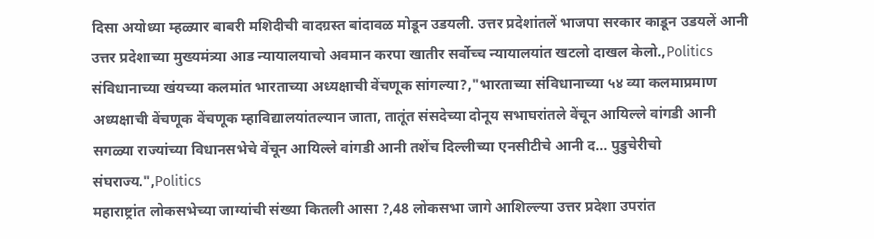दिसा अयोध्या म्हळ्यार बाबरी मशिदीची वादग्रस्त बांदावळ मोडून उडयली. उत्तर प्रदेशांतलें भाजपा सरकार काडून उडयलें आनी उत्तर प्रदेशाच्या मुख्यमंत्र्या आड न्यायालयाचो अवमान करपा खातीर सर्वोच्च न्यायालयांत खटलो दाखल केलो.,Politics
संविधानाच्या खंयच्या कलमांत भारताच्या अध्यक्षाची वेंचणूक सांगल्या?,"भारताच्या संविधानाच्या ५४ व्या कलमाप्रमाण अध्यक्षाची वेंचणूक वेंचणूक म्हाविद्यालयांतल्यान जाता, तातूंत संसदेच्या दोनूय सभाघरांतले वेंचून आयिल्ले वांगडी आनी सगळ्या राज्यांच्या विधानसभेचे वेंचून आयिल्ले वांगडी आनी तशेंच दिल्लीच्या एनसीटीचे आनी द... पुडुचेरीचो संघराज्य.",Politics
महाराष्ट्रांत लोकसभेच्या जाग्यांची संख्या कितली आसा ?,48 लोकसभा जागे आशिल्ल्या उत्तर प्रदेशा उपरांत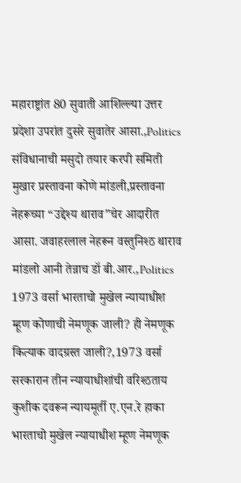महाराष्ट्रांत 80 सुवाती आशिल्ल्या उत्तर प्रदेशा उपरांत दुसरे सुवातेर आसा.,Politics
संविधानाची मसुदो तयार करपी समिती मुखार प्रस्तावना कोणे मांडली,प्रस्तावना नेहरूच्या “उद्देश्य थाराव”चेर आदारीत आसा. जवाहरलाल नेहरून वस्तुनिश्ठ थाराव मांडलो आनी तेन्नाच डॉ बी.आर.,Politics
1973 वर्सा भारताचो मुखेल न्यायाधीश म्हूण कोणाची नेमणूक जाली? ही नेमणूक कित्याक वादग्रस्त जाली?,1973 वर्सा सरकारान तीन न्यायाधीशांची वरिश्ठताय कुशीक दवरून न्यायमूर्ती ए.एन.रे हाका भारताचो मुखेल न्यायाधीश म्हूण नेमणूक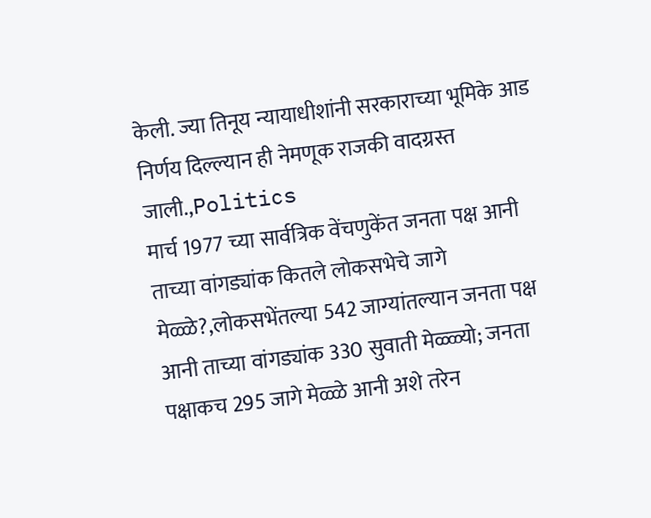केली. ज्या तिनूय न्यायाधीशांनी सरकाराच्या भूमिके आड निर्णय दिल्ल्यान ही नेमणूक राजकी वादग्रस्त जाली.,Politics
मार्च 1977 च्या सार्वत्रिक वेंचणुकेंत जनता पक्ष आनी ताच्या वांगड्यांक कितले लोकसभेचे जागे मेळ्ळे?,लोकसभेंतल्या 542 जाग्यांतल्यान जनता पक्ष आनी ताच्या वांगड्यांक 330 सुवाती मेळ्ळ्यो; जनता पक्षाकच 295 जागे मेळ्ळे आनी अशे तरेन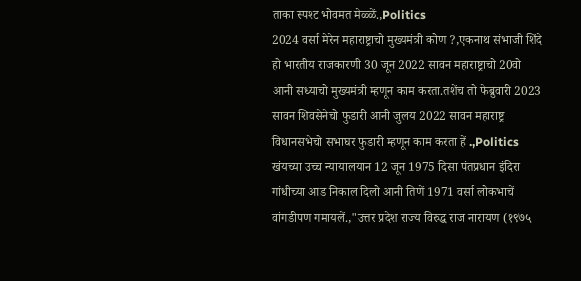ताका स्पश्ट भोवमत मेळ्ळें.,Politics
2024 वर्सा मेरेन महाराष्ट्राचो मुख्यमंत्री कोण ?,एकनाथ संभाजी शिंदे हो भारतीय राजकारणी 30 जून 2022 सावन महाराष्ट्राचो 20वो आनी सध्याचो मुख्यमंत्री म्हणून काम करता.तशेंच तो फेब्रुवारी 2023 सावन शिवसेनेचो फुडारी आनी जुलय 2022 सावन महाराष्ट्र विधानसभेचो सभाघर फुडारी म्हणून काम करता हें .,Politics
खंयच्या उच्च न्यायालयान 12 जून 1975 दिसा पंतप्रधान इंदिरा गांधीच्या आड निकाल दिलो आनी तिणें 1971 वर्सा लोकभाचें वांगडीपण गमायलें.,"उत्तर प्रदेश राज्य विरुद्ध राज नारायण (१९७५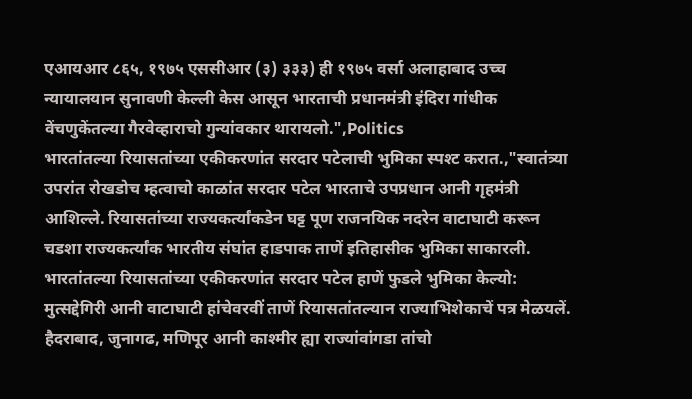एआयआर ८६५, १९७५ एससीआर (३) ३३३) ही १९७५ वर्सा अलाहाबाद उच्च न्यायालयान सुनावणी केल्ली केस आसून भारताची प्रधानमंत्री इंदिरा गांधीक वेंचणुकेंतल्या गैरवेव्हाराचो गुन्यांवकार थारायलो.",Politics
भारतांतल्या रियासतांच्या एकीकरणांत सरदार पटेलाची भुमिका स्पश्ट करात.,"स्वातंत्र्या उपरांत रोखडोच म्हत्वाचो काळांत सरदार पटेल भारताचे उपप्रधान आनी गृहमंत्री आशिल्ले. रियासतांच्या राज्यकर्त्यांकडेन घट्ट पूण राजनयिक नदरेन वाटाघाटी करून चडशा राज्यकर्त्यांक भारतीय संघांत हाडपाक ताणें इतिहासीक भुमिका साकारली. भारतांतल्या रियासतांच्या एकीकरणांत सरदार पटेल हाणें फुडले भुमिका केल्यो: मुत्सद्देगिरी आनी वाटाघाटी हांचेवरवीं ताणें रियासतांतल्यान राज्याभिशेकाचें पत्र मेळयलें. हैदराबाद, जुनागढ, मणिपूर आनी काश्मीर ह्या राज्यांवांगडा तांचो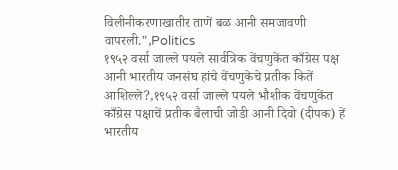विलीनीकरणाखातीर ताणें बळ आनी समजावणी वापरली.",Politics
१९५२ वर्सा जाल्ले पयले सार्वत्रिक वेंचणुकेंत काँग्रेस पक्ष आनी भारतीय जनसंघ हांचे वेंचणुकेचे प्रतीक कितें आशिल्ले?,१९५२ वर्सा जाल्ले पयले भौशीक वेंचणुकेंत काँग्रेस पक्षाचें प्रतीक बैलाची जोडी आनी दिवो (दीपक) हें भारतीय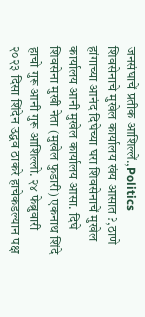जनसंघाचें प्रतीक आशिल्लें.,Politics
शिवसेनाचे मुखेल कार्यालय खंय आसात ?,ठाणे हांगाच्या आनंद दिघेच्या घरा शिवसेनाचें मुखेल कार्यालय आनी मुखेल कार्यालय आसा. दिघे शिवसेना मुखी नेता (मुखेल फुडारी) एकनाथ शिंदे हाचो गुरू आनी गुरू आशिल्लो. २४ फेब्रुवारी २०२३ दिसा शिंदेन उद्धव ठाकरे हाचेकडल्यान पक्ष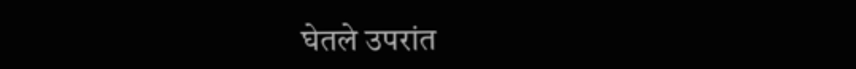घेतले उपरांत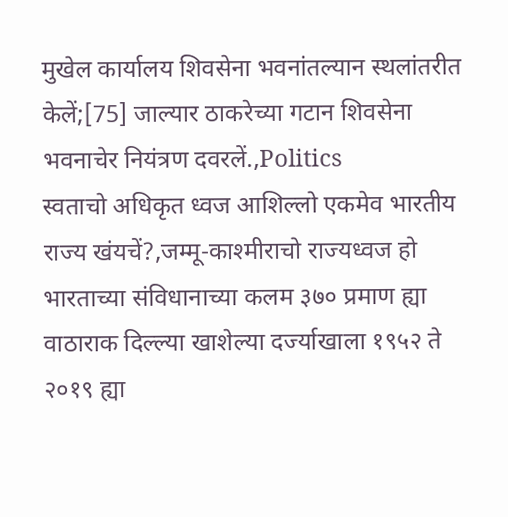मुखेल कार्यालय शिवसेना भवनांतल्यान स्थलांतरीत केलें;[75] जाल्यार ठाकरेच्या गटान शिवसेना भवनाचेर नियंत्रण दवरलें.,Politics
स्वताचो अधिकृत ध्वज आशिल्लो एकमेव भारतीय राज्य खंयचें?,जम्मू-काश्मीराचो राज्यध्वज हो भारताच्या संविधानाच्या कलम ३७० प्रमाण ह्या वाठाराक दिल्ल्या खाशेल्या दर्ज्याखाला १९५२ ते २०१९ ह्या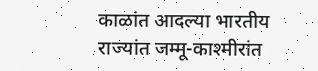काळांत आदल्या भारतीय राज्यांत जम्मू-काश्मीरांत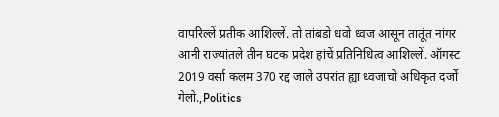वापरिल्लें प्रतीक आशिल्लें. तो तांबडो धवो ध्वज आसून तातूंत नांगर आनी राज्यांतले तीन घटक प्रदेश हांचें प्रतिनिधित्व आशिल्लें. ऑगस्ट 2019 वर्सा कलम 370 रद्द जाले उपरांत ह्या ध्वजाचो अधिकृत दर्जो गेलो.,Politics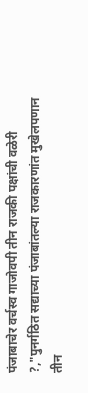पंजाबाचेर वर्चस्व गाजोवपी तीन राजकी पक्षांची वळेरी ?,"पुनर्गठित सद्याच्या पंजाबांतल्या राजकारणांत मुखेलपणान तीन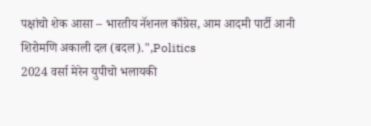पक्षांचो शेक आसा – भारतीय नॅशनल काँग्रेस, आम आदमी पार्टी आनी शिरोमणि अकाली दल (बदल).",Politics
2024 वर्सा मेरेन युपीचो भलायकी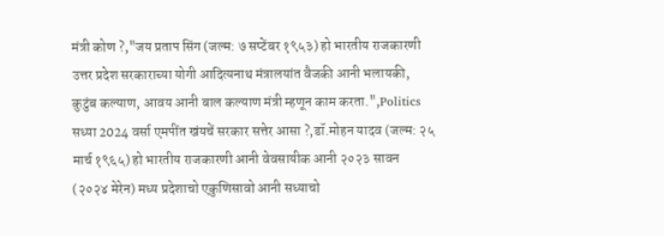मंत्री कोण ?,"जय प्रताप सिंग (जल्म: ७ सप्टेंबर १९५३) हो भारतीय राजकारणी उत्तर प्रदेश सरकाराच्या योगी आदित्यनाथ मंत्रालयांत वैजकी आनी भलायकी, कुटुंब कल्याण, आवय आनी बाल कल्याण मंत्री म्हणून काम करता.",Politics
सध्या 2024 वर्सा एमपींत खंयचें सरकार सत्तेर आसा ?,डॉ.मोहन यादव (जल्म: २५ मार्च १९६५) हो भारतीय राजकारणी आनी वेवसायीक आनी २०२३ सावन (२०२४ मेरेन) मध्य प्रदेशाचो एकुणिसावो आनी सध्याचो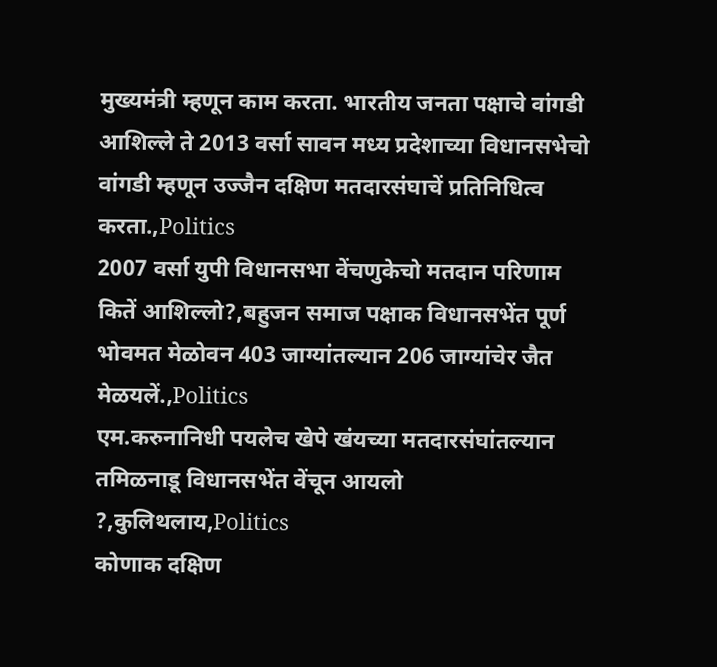मुख्यमंत्री म्हणून काम करता. भारतीय जनता पक्षाचे वांगडी आशिल्ले ते 2013 वर्सा सावन मध्य प्रदेशाच्या विधानसभेचो वांगडी म्हणून उज्जैन दक्षिण मतदारसंघाचें प्रतिनिधित्व करता.,Politics
2007 वर्सा युपी विधानसभा वेंचणुकेचो मतदान परिणाम कितें आशिल्लो?,बहुजन समाज पक्षाक विधानसभेंत पूर्ण भोवमत मेळोवन 403 जाग्यांतल्यान 206 जाग्यांचेर जैत मेळयलें.,Politics
एम.करुनानिधी पयलेच खेपे खंयच्या मतदारसंघांतल्यान तमिळनाडू विधानसभेंत वेंचून आयलो ?,कुलिथलाय,Politics
कोणाक दक्षिण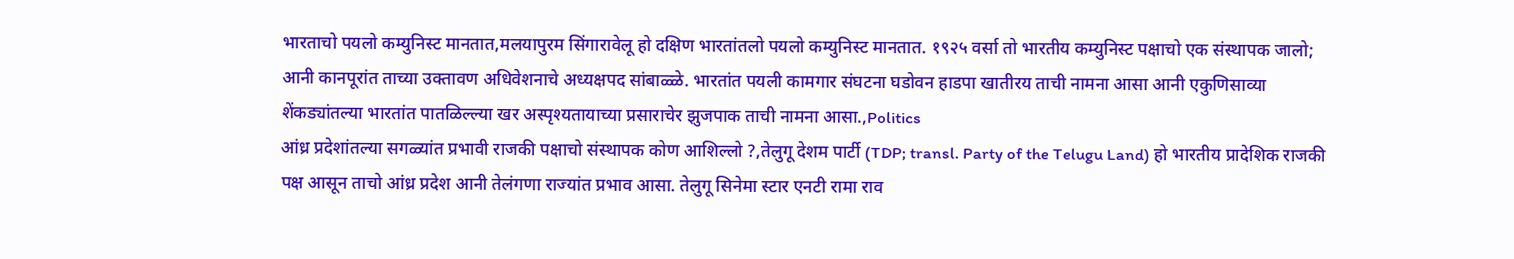भारताचो पयलो कम्युनिस्ट मानतात,मलयापुरम सिंगारावेलू हो दक्षिण भारतांतलो पयलो कम्युनिस्ट मानतात. १९२५ वर्सा तो भारतीय कम्युनिस्ट पक्षाचो एक संस्थापक जालो; आनी कानपूरांत ताच्या उक्तावण अधिवेशनाचे अध्यक्षपद सांबाळ्ळे. भारतांत पयली कामगार संघटना घडोवन हाडपा खातीरय ताची नामना आसा आनी एकुणिसाव्या शेंकड्यांतल्या भारतांत पातळिल्ल्या खर अस्पृश्यतायाच्या प्रसाराचेर झुजपाक ताची नामना आसा.,Politics
आंध्र प्रदेशांतल्या सगळ्यांत प्रभावी राजकी पक्षाचो संस्थापक कोण आशिल्लो ?,तेलुगू देशम पार्टी (TDP; transl. Party of the Telugu Land) हो भारतीय प्रादेशिक राजकी पक्ष आसून ताचो आंध्र प्रदेश आनी तेलंगणा राज्यांत प्रभाव आसा. तेलुगू सिनेमा स्टार एनटी रामा राव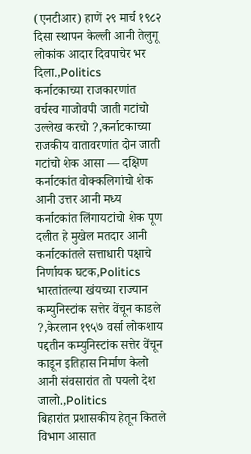(एनटीआर) हाणें २९ मार्च १९८२ दिसा स्थापन केल्ली आनी तेलुगू लोकांक आदार दिवपाचेर भर दिला.,Politics
कर्नाटकाच्या राजकारणांत वर्चस्व गाजोवपी जाती गटांचो उल्लेख करचो ?,कर्नाटकाच्या राजकीय वातावरणांत दोन जाती गटांचो शेक आसा — दक्षिण कर्नाटकांत वोक्कलिगांचो शेक आनी उत्तर आनी मध्य कर्नाटकांत लिंगायटांचो शेक पूण दलीत हे मुखेल मतदार आनी कर्नाटकांतले सत्ताधारी पक्षाचे निर्णायक घटक,Politics
भारतांतल्या खंयच्या राज्यान कम्युनिस्टांक सत्तेर वेंचून काडले ?,केरलान १९५७ वर्सा लोकशाय पद्दतीन कम्युनिस्टांक सत्तेर वेंचून काडून इतिहास निर्माण केलो आनी संवसारांत तो पयलो देश जालो.,Politics
बिहारांत प्रशासकीय हेतून कितले विभाग आसात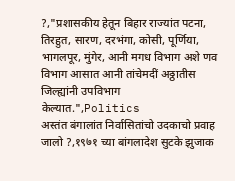?,"प्रशासकीय हेतून बिहार राज्यांत पटना, तिरहुत, सारण, दरभंगा, कोसी, पूर्णिया, भागलपूर, मुंगेर, आनी मगध विभाग अशे णव विभाग आसात आनी तांचेमदीं अठ्ठातीस जिल्ह्यांनी उपविभाग केल्यात.",Politics
अस्तंत बंगालांत निर्वासितांचो उदकाचो प्रवाह जालो ?,१९७१ च्या बांगलादेश सुटके झुजाक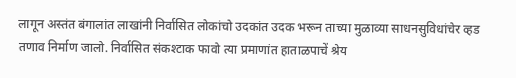लागून अस्तंत बंगालांत लाखांनी निर्वासित लोकांचो उदकांत उदक भरून ताच्या मुळाव्या साधनसुविधांचेर व्हड तणाव निर्माण जालो. निर्वासित संकश्टाक फावो त्या प्रमाणांत हाताळपाचें श्रेय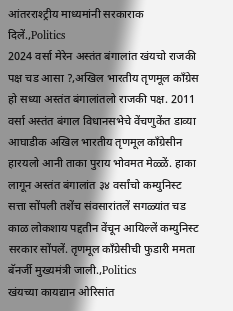आंतरराश्ट्रीय माध्यमांनी सरकाराक दिलें.,Politics
2024 वर्सा मेरेन अस्तंत बंगालांत खंयचो राजकी पक्ष चड आसा ?,अखिल भारतीय तृणमूल काँग्रेस हो सध्या अस्तंत बंगालांतलो राजकी पक्ष. 2011 वर्सा अस्तंत बंगाल विधानसभेचे वेंचणुकेंत डाव्या आघाडीक अखिल भारतीय तृणमूल काँग्रेसीन हारयलो आनी ताका पुराय भोवमत मेळ्ळें. हाका लागून अस्तंत बंगालांत ३४ वर्सांचो कम्युनिस्ट सत्ता सोंपली तशेंच संवसारांतलें सगळ्यांत चड काळ लोकशाय पद्दतीन वेंचून आयिल्लें कम्युनिस्ट सरकार सोंपलें. तृणमूल काँग्रेसीची फुडारी ममता बॅनर्जी मुख्यमंत्री जाली.,Politics
खंयच्या कायद्यान ओरिसांत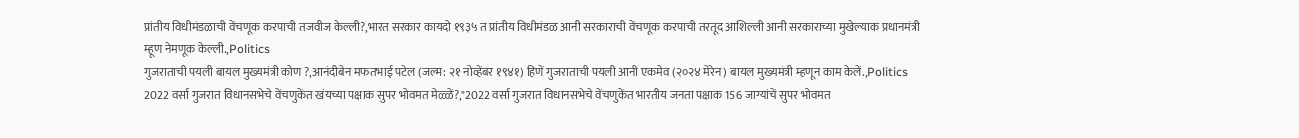प्रांतीय विधीमंडळाची वेंचणूक करपाची तजवीज केल्ली?,भारत सरकार कायदो १९३५ त प्रांतीय विधीमंडळ आनी सरकाराची वेंचणूक करपाची तरतूद आशिल्ली आनी सरकाराच्या मुखेल्याक प्रधानमंत्री म्हूण नेमणूक केल्ली.,Politics
गुजराताची पयली बायल मुख्यमंत्री कोण ?,आनंदीबेन मफतभाई पटेल (जल्म: २१ नोव्हेंबर १९४१) हिणें गुजराताची पयली आनी एकमेव (२०२४ मेरेन) बायल मुख्यमंत्री म्हणून काम केलें.,Politics
2022 वर्सा गुजरात विधानसभेचे वेंचणुकेंत खंयच्या पक्षाक सुपर भोवमत मेळ्ळें?,"2022 वर्सा गुजरात विधानसभेचे वेंचणुकेंत भारतीय जनता पक्षाक 156 जाग्यांचें सुपर भोवमत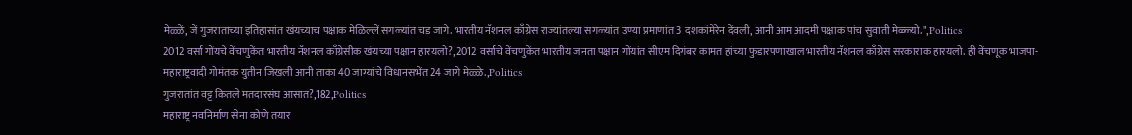मेळ्ळें, जें गुजराताच्या इतिहासांत खंयच्याच पक्षाक मेळिल्लें सगळ्यांत चड जागे. भारतीय नॅशनल काँग्रेस राज्यांतल्या सगळ्यांत उण्या प्रमाणांत 3 दशकांमेरेन देंवली, आनी आम आदमी पक्षाक पांच सुवाती मेळ्ळ्यो.",Politics
2012 वर्सा गोंयचे वेंचणुकेंत भारतीय नॅशनल काँग्रेसीक खंयच्या पक्षान हारयलो?,2012 वर्साचे वेंचणुकेंत भारतीय जनता पक्षान गोंयांत सीएम दिगंबर कामत हांच्या फुडारपणाखाल भारतीय नॅशनल काँग्रेस सरकाराक हारयलो. ही वेंचणूक भाजपा-महाराष्ट्रवादी गोमंतक युतीन जिखली आनी ताका 40 जाग्यांचे विधानसभेंत 24 जागे मेळ्ळे.,Politics
गुजरातांत वट्ट कितले मतदारसंघ आसात?,182,Politics
महाराष्ट्र नवनिर्माण सेना कोणे तयार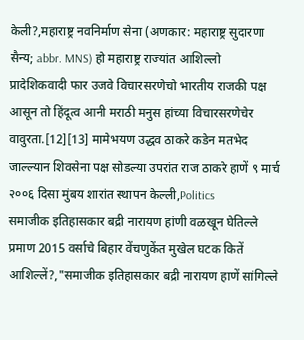केली?,महाराष्ट्र नवनिर्माण सेना (अणकार: महाराष्ट्र सुदारणा सैन्य; abbr. MNS) हो महाराष्ट्र राज्यांत आशिल्लो प्रादेशिकवादी फार उजवे विचारसरणेचो भारतीय राजकी पक्ष आसून तो हिंदूत्व आनी मराठी मनुस हांच्या विचारसरणेचेर वावुरता.[12][13] मामेभयण उद्धव ठाकरे कडेन मतभेद जाल्ल्यान शिवसेना पक्ष सोडल्या उपरांत राज ठाकरे हाणें ९ मार्च २००६ दिसा मुंबय शारांत स्थापन केल्ली,Politics
समाजीक इतिहासकार बद्री नारायण हांणी वळखून घेतिल्ले प्रमाण 2015 वर्साचे बिहार वेंचणुकेंत मुखेल घटक कितें आशिल्लें?,"समाजीक इतिहासकार बद्री नारायण हाणें सांगिल्ले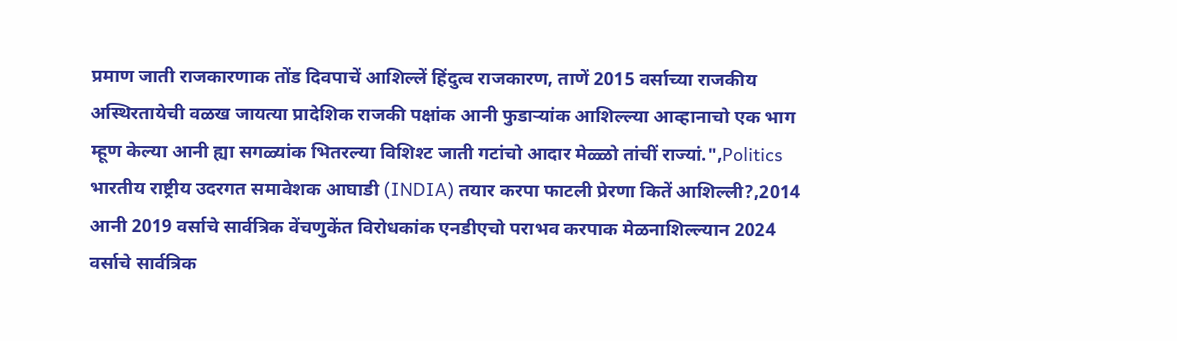प्रमाण जाती राजकारणाक तोंड दिवपाचें आशिल्लें हिंदुत्व राजकारण, ताणें 2015 वर्साच्या राजकीय अस्थिरतायेची वळख जायत्या प्रादेशिक राजकी पक्षांक आनी फुडाऱ्यांक आशिल्ल्या आव्हानाचो एक भाग म्हूण केल्या आनी ह्या सगळ्यांक भितरल्या विशिश्ट जाती गटांचो आदार मेळ्ळो तांचीं राज्यां.",Politics
भारतीय राष्ट्रीय उदरगत समावेशक आघाडी (INDIA) तयार करपा फाटली प्रेरणा कितें आशिल्ली?,2014 आनी 2019 वर्साचे सार्वत्रिक वेंचणुकेंत विरोधकांक एनडीएचो पराभव करपाक मेळनाशिल्ल्यान 2024 वर्साचे सार्वत्रिक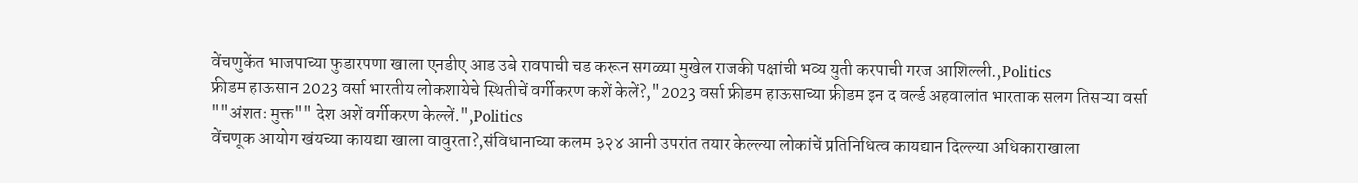वेंचणुकेंत भाजपाच्या फुडारपणा खाला एनडीए आड उबे रावपाची चड करून सगळ्या मुखेल राजकी पक्षांची भव्य युती करपाची गरज आशिल्ली.,Politics
फ्रीडम हाऊसान 2023 वर्सा भारतीय लोकशायेचे स्थितीचें वर्गीकरण कशें केलें?,"2023 वर्सा फ्रीडम हाऊसाच्या फ्रीडम इन द वर्ल्ड अहवालांत भारताक सलग तिसऱ्या वर्सा ""अंशतः मुक्त"" देश अशें वर्गीकरण केल्लें.",Politics
वेंचणूक आयोग खंयच्या कायद्या खाला वावुरता?,संविधानाच्या कलम ३२४ आनी उपरांत तयार केल्ल्या लोकांचें प्रतिनिधित्व कायद्यान दिल्ल्या अधिकाराखाला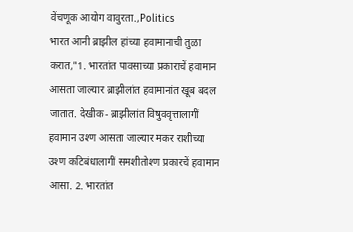वेंचणूक आयोग वावुरता.,Politics
भारत आनी ब्राझील हांच्या हवामानाची तुळा करात,"1. भारतांत पावसाच्या प्रकाराचें हवामान आसता जाल्यार ब्राझीलांत हवामानांत खूब बदल जातात. देखीक- ब्राझीलांत विषुववृत्तालागीं हवामान उश्ण आसता जाल्यार मकर राशीच्या उश्ण कटिबंधालागीं समशीतोश्ण प्रकारचें हवामान आसा. 2. भारतांत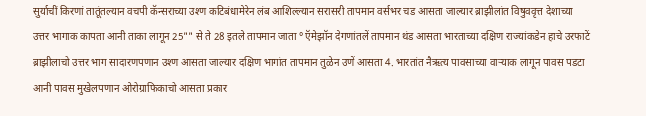सुर्याचीं किरणां तातूंतल्यान वचपी कॅन्सराच्या उश्ण कटिबंधामेरेन लंब आशिल्ल्यान सरासरी तापमान वर्सभर चड आसता जाल्यार ब्राझीलांत विषुववृत्त देशाच्या उत्तर भागाक कापता आनी ताका लागून 25"" से ते 28 इतले तापमान जाता ° ऍमेझॉन देगणांतलें तापमान थंड आसता भारताच्या दक्षिण राज्यांकडेन हाचे उरफाटें ब्राझीलाचो उत्तर भाग सादारणपणान उश्ण आसता जाल्यार दक्षिण भागांत तापमान तुळेन उणें आसता 4. भारतांत नैऋत्य पावसाच्या वाऱ्याक लागून पावस पडटा आनी पावस मुखेलपणान ओरोग्राफिकाचो आसता प्रकार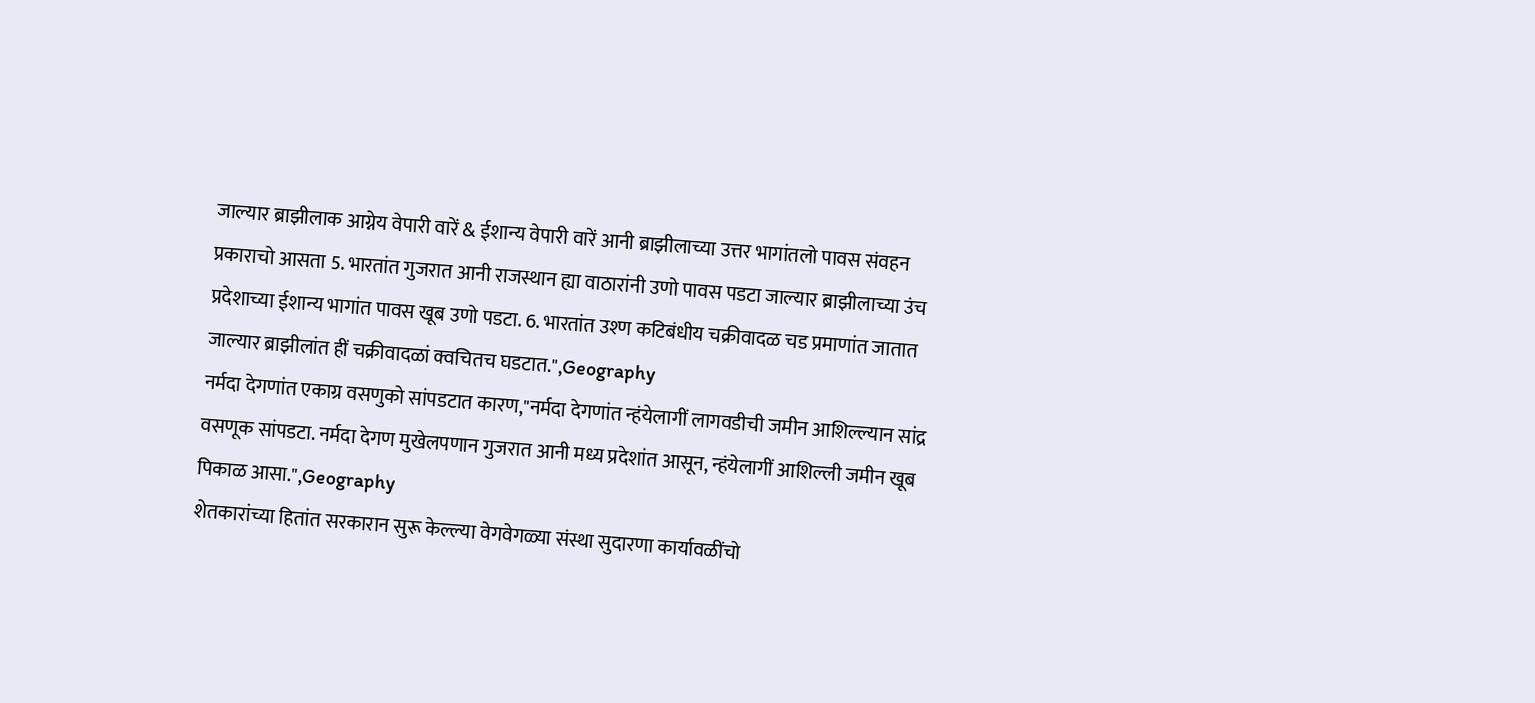जाल्यार ब्राझीलाक आग्नेय वेपारी वारें & ईशान्य वेपारी वारें आनी ब्राझीलाच्या उत्तर भागांतलो पावस संवहन प्रकाराचो आसता 5. भारतांत गुजरात आनी राजस्थान ह्या वाठारांनी उणो पावस पडटा जाल्यार ब्राझीलाच्या उंच प्रदेशाच्या ईशान्य भागांत पावस खूब उणो पडटा. 6. भारतांत उश्ण कटिबंधीय चक्रीवादळ चड प्रमाणांत जातात जाल्यार ब्राझीलांत हीं चक्रीवादळां क्वचितच घडटात.",Geography
नर्मदा देगणांत एकाग्र वसणुको सांपडटात कारण,"नर्मदा देगणांत न्हंयेलागीं लागवडीची जमीन आशिल्ल्यान सांद्र वसणूक सांपडटा. नर्मदा देगण मुखेलपणान गुजरात आनी मध्य प्रदेशांत आसून, न्हंयेलागीं आशिल्ली जमीन खूब पिकाळ आसा.",Geography
शेतकारांच्या हितांत सरकारान सुरू केल्ल्या वेगवेगळ्या संस्था सुदारणा कार्यावळींचो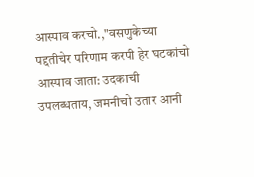आस्पाव करचो.,"वसणुकेच्या पद्दतीचेर परिणाम करपी हेर घटकांचो आस्पाव जाता: उदकाची उपलब्धताय, जमनीचो उतार आनी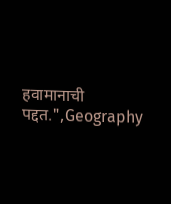हवामानाची पद्दत.",Geography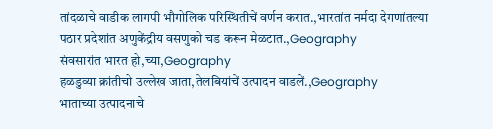तांदळाचे वाडीक लागपी भौगोलिक परिस्थितीचें वर्णन करात.,भारतांत नर्मदा देगणांतल्या पठार प्रदेशांत अणुकेंद्रीय वसणुको चड करून मेळटात.,Geography
संवसारांत भारत हो,च्या,Geography
हळडुव्या क्रांतीचो उल्लेख जाता,तेलबियांचें उत्पादन वाडलें.,Geography
भाताच्या उत्पादनाचे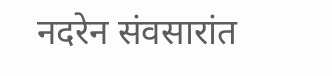नदरेन संवसारांत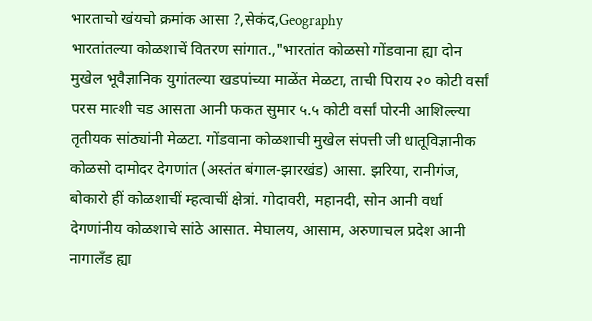भारताचो खंयचो क्रमांक आसा ?,सेकंद,Geography
भारतांतल्या कोळशाचें वितरण सांगात.,"भारतांत कोळसो गोंडवाना ह्या दोन मुखेल भूवैज्ञानिक युगांतल्या खडपांच्या माळेंत मेळटा, ताची पिराय २० कोटी वर्सां परस मात्शी चड आसता आनी फकत सुमार ५.५ कोटी वर्सां पोरनी आशिल्ल्या तृतीयक सांठ्यांनी मेळटा. गोंडवाना कोळशाची मुखेल संपत्ती जी धातूविज्ञानीक कोळसो दामोदर देगणांत (अस्तंत बंगाल-झारखंड) आसा. झरिया, रानीगंज, बोकारो हीं कोळशाचीं म्हत्वाचीं क्षेत्रां. गोदावरी, महानदी, सोन आनी वर्धा देगणांनीय कोळशाचे सांठे आसात. मेघालय, आसाम, अरुणाचल प्रदेश आनी नागालँड ह्या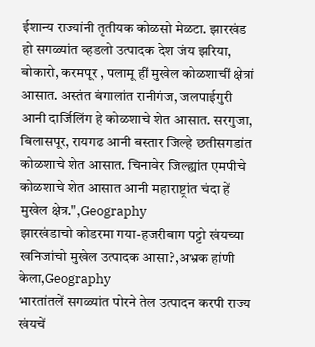ईशान्य राज्यांनी तृतीयक कोळसो मेळटा. झारखंड हो सगळ्यांत व्हडलो उत्पादक देश जंय झरिया, बोकारो, करमपूर , पलामू हीं मुखेल कोळशाचीं क्षेत्रां आसात. अस्तंत बंगालांत रानीगंज, जलपाईगुरी आनी दार्जिलिंग हे कोळशाचे शेत आसात. सरगुजा, बिलासपूर, रायगढ आनी बस्तार जिल्हे छतीसगडांत कोळशाचे शेत आसात. चिनावेर जिल्ह्यांत एमपीचे कोळशाचे शेत आसात आनी महाराष्ट्रांत चंदा हें मुखेल क्षेत्र.",Geography
झारखंडाचो कोडरमा गया-हजरीबाग पट्टो खंयच्या खनिजांचो मुखेल उत्पादक आसा?,अभ्रक हांणी केला,Geography
भारतांतलें सगळ्यांत पोरने तेल उत्पादन करपी राज्य खंयचें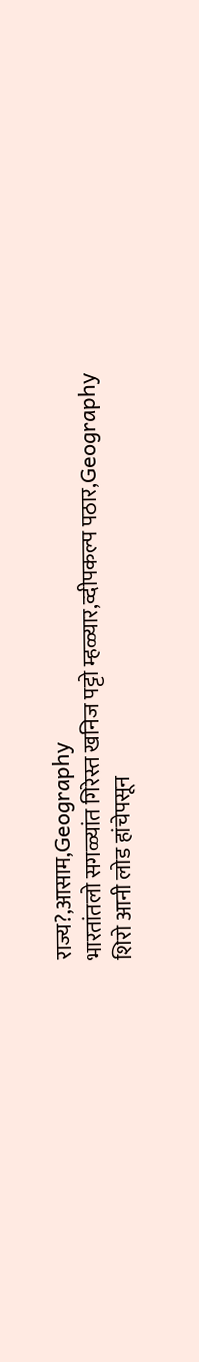राज्य?,आसाम,Geography
भारतांतलो सगळ्यांत गिरेस्त खनिज पट्टो म्हळ्यार,व्दीपकल्प पठार,Geography
शिरो आनी लोड हांचेपसून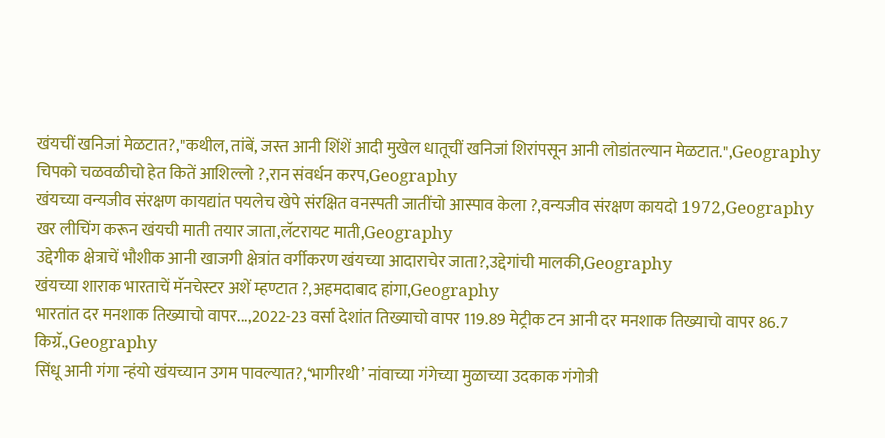खंयचीं खनिजां मेळटात?,"कथील, तांबें, जस्त आनी शिंशें आदी मुखेल धातूचीं खनिजां शिरांपसून आनी लोडांतल्यान मेळटात.",Geography
चिपको चळवळीचो हेत कितें आशिल्लो ?,रान संवर्धन करप,Geography
खंयच्या वन्यजीव संरक्षण कायद्यांत पयलेच खेपे संरक्षित वनस्पती जातींचो आस्पाव केला ?,वन्यजीव संरक्षण कायदो 1972,Geography
खर लीचिंग करून खंयची माती तयार जाता,लॅटरायट माती,Geography
उद्देगीक क्षेत्राचें भौशीक आनी खाजगी क्षेत्रांत वर्गीकरण खंयच्या आदाराचेर जाता?,उद्देगांची मालकी,Geography
खंयच्या शाराक भारताचें मॅनचेस्टर अशें म्हण्टात ?,अहमदाबाद हांगा,Geography
भारतांत दर मनशाक तिख्याचो वापर...,2022-23 वर्सा देशांत तिख्याचो वापर 119.89 मेट्रीक टन आनी दर मनशाक तिख्याचो वापर 86.7 किग्रॅ.,Geography
सिंधू आनी गंगा न्हंयो खंयच्यान उगम पावल्यात?,‘भागीरथी’ नांवाच्या गंगेच्या मुळाच्या उदकाक गंगोत्री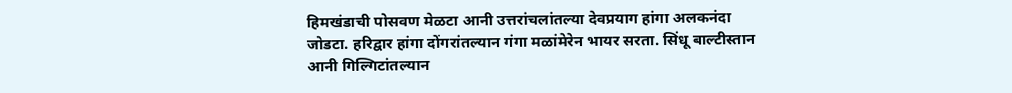हिमखंडाची पोसवण मेळटा आनी उत्तरांचलांतल्या देवप्रयाग हांगा अलकनंदा जोडटा. हरिद्वार हांगा दोंगरांतल्यान गंगा मळांमेरेन भायर सरता. सिंधू बाल्टीस्तान आनी गिल्गिटांतल्यान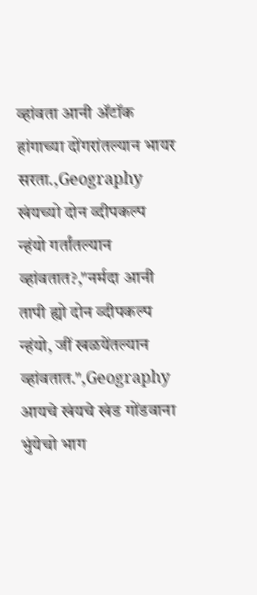व्हांवता आनी ॲटॉक हांगाच्या दोंगरांतल्यान भायर सरता.,Geography
खंयच्यो दोन व्दीपकल्प न्हंयो गर्तांतल्यान व्हांवतात?,"नर्मदा आनी तापी ह्यो दोन व्दीपकल्प न्हंयो, जीं खळयेंतल्यान व्हांवतात.",Geography
आयचे खंयचे खंड गोंडवाना भुंयेचो भाग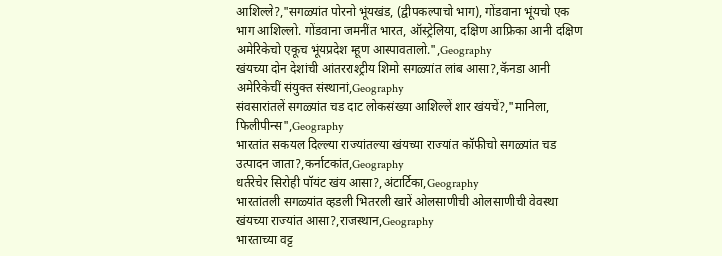आशिल्ले?,"सगळ्यांत पोरनो भूंयखंड, (द्वीपकल्पाचो भाग), गोंडवाना भूंयचो एक भाग आशिल्लो. गोंडवाना जमनींत भारत, ऑस्ट्रेलिया, दक्षिण आफ्रिका आनी दक्षिण अमेरिकेचो एकूच भूंयप्रदेश म्हूण आस्पावतालो.",Geography
खंयच्या दोन देशांची आंतरराश्ट्रीय शिमो सगळ्यांत लांब आसा?,कॅनडा आनी अमेरिकेचीं संयुक्त संस्थानां,Geography
संवसारांतलें सगळ्यांत चड दाट लोकसंख्या आशिल्लें शार खंयचें?,"मानिला, फिलीपीन्स",Geography
भारतांत सकयल दिल्ल्या राज्यांतल्या खंयच्या राज्यांत कॉफीचो सगळ्यांत चड उत्पादन जाता?,कर्नाटकांत,Geography
धर्तरेचेर सिरोही पॉयंट खंय आसा?,अंटार्टिका,Geography
भारतांतली सगळ्यांत व्हडली भितरली खारें ओलसाणीची ओलसाणीची वेवस्था खंयच्या राज्यांत आसा?,राजस्थान,Geography
भारताच्या वट्ट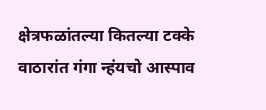क्षेत्रफळांतल्या कितल्या टक्के वाठारांत गंगा न्हंयचो आस्पाव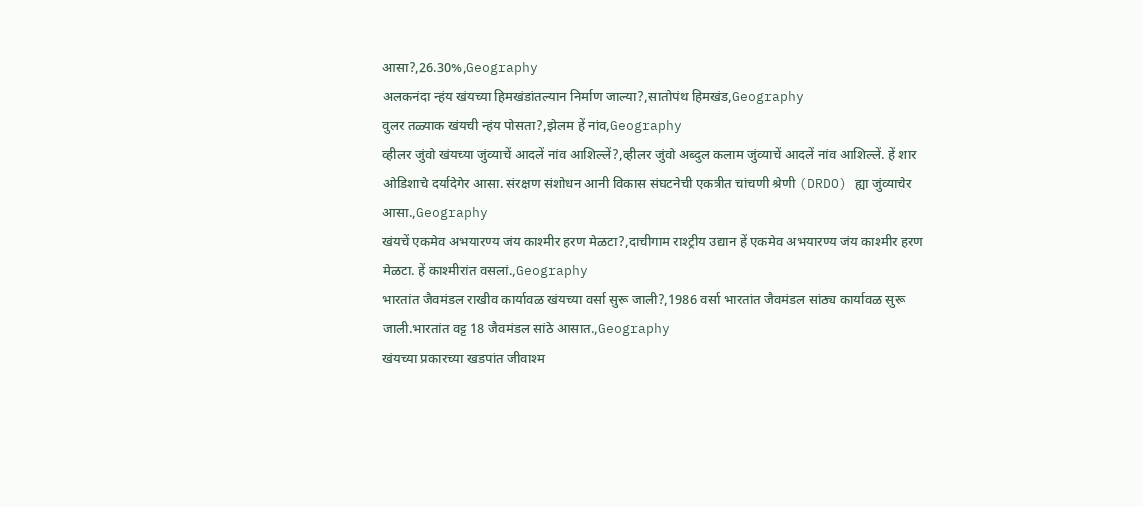आसा?,26.30%,Geography
अलकनंदा न्हंय खंयच्या हिमखंडांतल्यान निर्माण जाल्या?,सातोपंथ हिमखंड,Geography
वुलर तळ्याक खंयची न्हंय पोसता?,झेलम हें नांव,Geography
व्हीलर जुंवो खंयच्या जुंव्याचें आदलें नांव आशिल्लें?,व्हीलर जुंवो अब्दुल कलाम जुंव्याचें आदलें नांव आशिल्लें. हें शार ओडिशाचे दर्यादेगेर आसा. संरक्षण संशोधन आनी विकास संघटनेची एकत्रीत चांचणी श्रेणी (DRDO) ह्या जुंव्याचेर आसा.,Geography
खंयचें एकमेव अभयारण्य जंय काश्मीर हरण मेळटा?,दाचीगाम राश्ट्रीय उद्यान हें एकमेव अभयारण्य जंय काश्मीर हरण मेळटा. हें काश्मीरांत वसलां.,Geography
भारतांत जैवमंडल राखीव कार्यावळ खंयच्या वर्सा सुरू जाली?,1986 वर्सा भारतांत जैवमंडल सांठ्य कार्यावळ सुरू जाली.भारतांत वट्ट 18 जैवमंडल सांठे आसात.,Geography
खंयच्या प्रकारच्या खडपांत जीवाश्म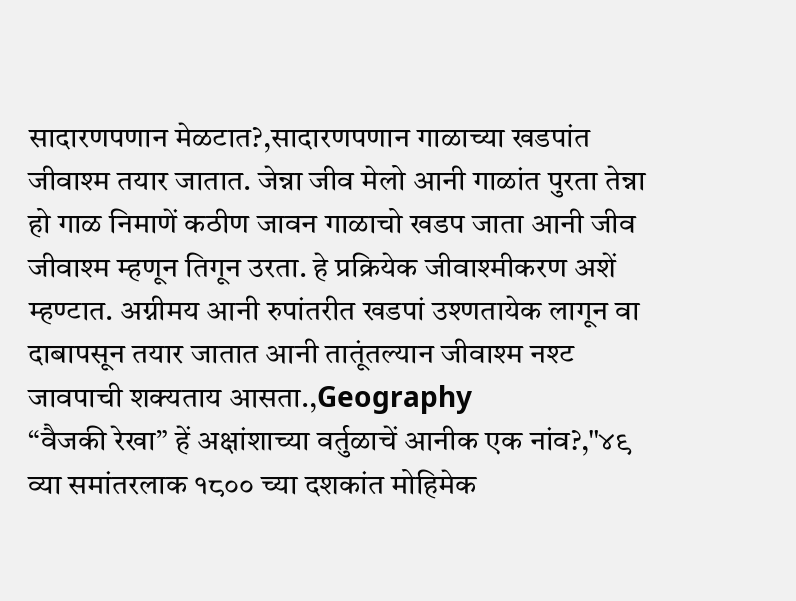सादारणपणान मेळटात?,सादारणपणान गाळाच्या खडपांत जीवाश्म तयार जातात. जेन्ना जीव मेलो आनी गाळांत पुरता तेन्ना हो गाळ निमाणें कठीण जावन गाळाचो खडप जाता आनी जीव जीवाश्म म्हणून तिगून उरता. हे प्रक्रियेक जीवाश्मीकरण अशें म्हण्टात. अग्नीमय आनी रुपांतरीत खडपां उश्णतायेक लागून वा दाबापसून तयार जातात आनी तातूंतल्यान जीवाश्म नश्ट जावपाची शक्यताय आसता.,Geography
“वैजकी रेखा” हें अक्षांशाच्या वर्तुळाचें आनीक एक नांव?,"४९ व्या समांतरलाक १८०० च्या दशकांत मोहिमेक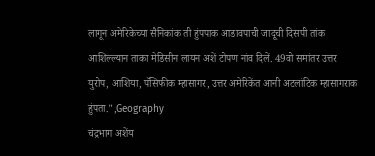लागून अमेरिकेच्या सैनिकांक ती हुंपपाक आडावपाची जादूची दिसपी तांक आशिल्ल्यान ताका मेडिसीन लायन अशें टोपण नांव दिलें. 49वो समांतर उत्तर युरोप, आशिया, पॅसिफीक म्हासागर, उत्तर अमेरिकेंत आनी अटलांटिक म्हासागराक हुंपता.",Geography
चंद्रभाग अशेंय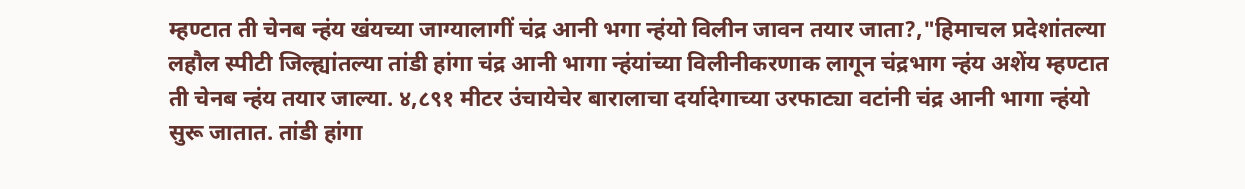म्हण्टात ती चेनब न्हंय खंयच्या जाग्यालागीं चंद्र आनी भगा न्हंयो विलीन जावन तयार जाता?,"हिमाचल प्रदेशांतल्या लहौल स्पीटी जिल्ह्यांतल्या तांडी हांगा चंद्र आनी भागा न्हंयांच्या विलीनीकरणाक लागून चंद्रभाग न्हंय अशेंय म्हण्टात ती चेनब न्हंय तयार जाल्या. ४,८९१ मीटर उंचायेचेर बारालाचा दर्यादेगाच्या उरफाट्या वटांनी चंद्र आनी भागा न्हंयो सुरू जातात. तांडी हांगा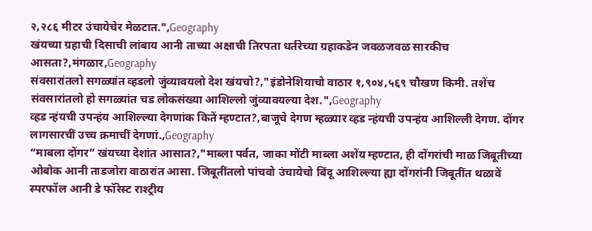२,२८६ मीटर उंचायेचेर मेळटात.",Geography
खंयच्या ग्रहाची दिसाची लांबाय आनी ताच्या अक्षाची तिरपता धर्तरेच्या ग्रहाकडेन जवळजवळ सारकीच आसता?,मंगळार,Geography
संवसारांतलो सगळ्यांत व्हडलो जुंव्यावयलो देश खंयचो?,"इंडोनेशियाचो वाठार १,९०४,५६९ चौखण किमी. तशेंच संवसारांतलो हो सगळ्यांत चड लोकसंख्या आशिल्लो जुंव्यावयल्या देश.",Geography
व्हड न्हंयची उपन्हंय आशिल्ल्या देगणांक कितें म्हण्टात?,बाजूचे देगण म्हळ्यार व्हड न्हंयची उपन्हंय आशिल्ली देगण. दोंगर लागसारचीं उच्च क्रमाचीं देगणां.,Geography
“माबला दोंगर” खंयच्या देशांत आसात?,"माब्ला पर्वत, जाका मोंटी माब्ला अशेंय म्हण्टात, ही दोंगरांची माळ जिबूतीच्या ओबोक आनी ताडजोरा वाठारांत आसा. जिबूतींतलो पांचवो उंचायेचो बिंदू आशिल्ल्या ह्या दोंगरांनी जिबूतींत थळावें स्परफॉल आनी डे फॉरेस्ट राश्ट्रीय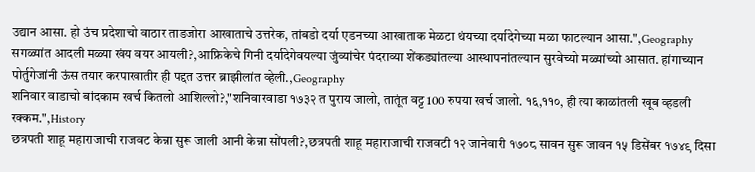उद्यान आसा. हो उंच प्रदेशाचो वाठार ताडजोरा आखाताचे उत्तरेक, तांबडो दर्या एडनच्या आखाताक मेळटा थंयच्या दर्यादेगेच्या मळा फाटल्यान आसा.",Geography
सगळ्यांत आदली मळ्या खंय वयर आयली?,आफ्रिकेचे गिनी दर्यादेगेवयल्या जुंव्यांचेर पंदराव्या शेंकड्यांतल्या आस्थापनांतल्यान सुरवेच्यो मळ्यांच्यो आसात. हांगाच्यान पोर्तुगेजांनी ऊंस तयार करपाखातीर ही पद्दत उत्तर ब्राझीलांत व्हेली.,Geography
शनिवार वाडाचो बांदकाम खर्च कितलो आशिल्लो?,"शनिवारवाडा १७३२ त पुराय जालो, तातूंत वट्ट 100 रुपया खर्च जालो. १६,११०, ही त्या काळांतली खूब व्हडली रक्कम.",History
छत्रपती शाहू महाराजाची राजवट केन्ना सुरू जाली आनी केन्ना सोंपली?,छत्रपती शाहू महाराजाची राजवटी १२ जानेवारी १७०८ सावन सुरू जावन १५ डिसेंबर १७४९ दिसा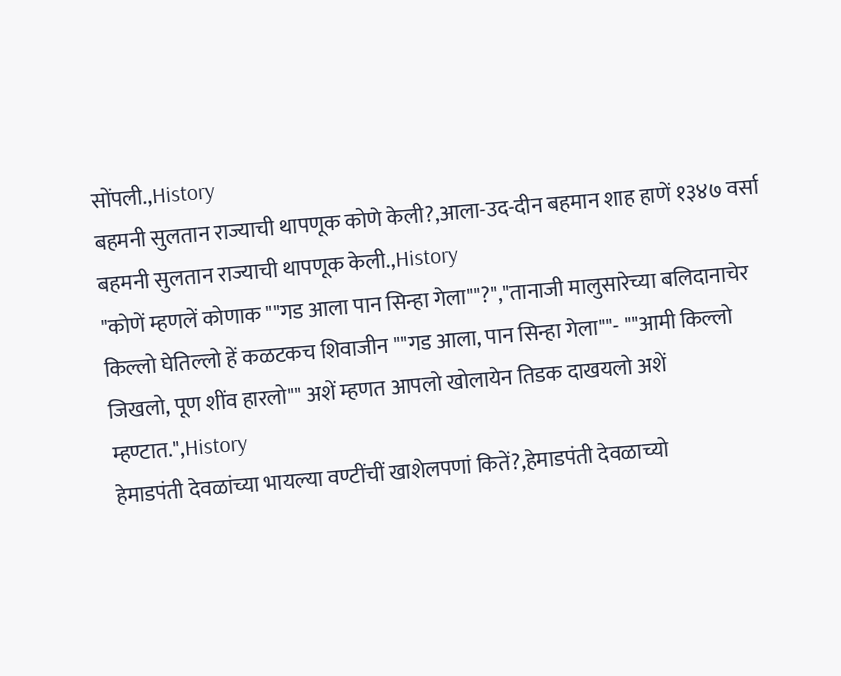सोंपली.,History
बहमनी सुलतान राज्याची थापणूक कोणे केली?,आला-उद-दीन बहमान शाह हाणें १३४७ वर्सा बहमनी सुलतान राज्याची थापणूक केली.,History
"कोणें म्हणलें कोणाक ""गड आला पान सिन्हा गेला""?","तानाजी मालुसारेच्या बलिदानाचेर किल्लो घेतिल्लो हें कळटकच शिवाजीन ""गड आला, पान सिन्हा गेला""- ""आमी किल्लो जिखलो, पूण शींव हारलो"" अशें म्हणत आपलो खोलायेन तिडक दाखयलो अशें म्हण्टात.",History
हेमाडपंती देवळांच्या भायल्या वण्टींचीं खाशेलपणां कितें?,हेमाडपंती देवळाच्यो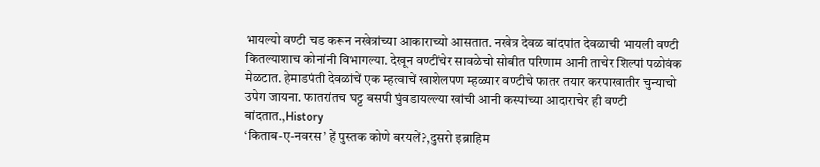भायल्यो वण्टी चड करून नखेत्रांच्या आकाराच्यो आसतात. नखेत्र देवळ बांदपांत देवळाची भायली वण्टी कितल्याशाच कोनांनी विभागल्या. देखून वण्टींचेर सावळेचो सोबीत परिणाम आनी ताचेर शिल्पां पळोवंक मेळटात. हेमाडपंती देवळांचें एक म्हत्वाचें खाशेलपण म्हळ्यार वण्टीचे फातर तयार करपाखातीर चुन्याचो उपेग जायना. फातरांतच घट्ट बसपी घुंवडायल्ल्या खांची आनी कस्पांच्या आदाराचेर ही वण्टी बांदतात.,History
‘किताब-ए-नवरस’ हें पुस्तक कोणे बरयलें?,दुसरो इब्राहिम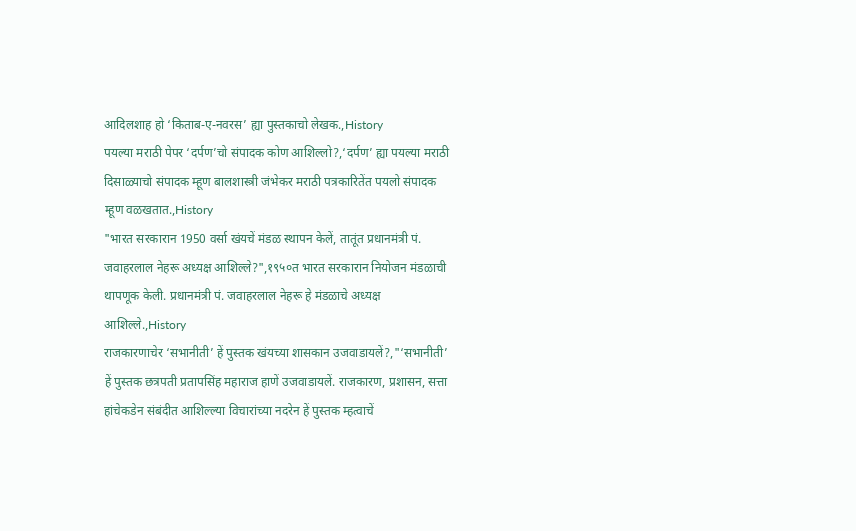आदिलशाह हो ‘किताब-ए-नवरस’ ह्या पुस्तकाचो लेखक.,History
पयल्या मराठी पेपर ‘दर्पण’चो संपादक कोण आशिल्लो?,‘दर्पण’ ह्या पयल्या मराठी दिसाळ्याचो संपादक म्हूण बालशास्त्री जंभेकर मराठी पत्रकारितेंत पयलो संपादक म्हूण वळखतात.,History
"भारत सरकारान 1950 वर्सा खंयचें मंडळ स्थापन केलें, तातूंत प्रधानमंत्री पं. जवाहरलाल नेहरू अध्यक्ष आशिल्ले?",१९५०त भारत सरकारान नियोजन मंडळाची थापणूक केली. प्रधानमंत्री पं. जवाहरलाल नेहरू हे मंडळाचे अध्यक्ष आशिल्ले.,History
राजकारणाचेर ‘सभानीती’ हें पुस्तक खंयच्या शासकान उजवाडायलें?,"‘सभानीती’ हें पुस्तक छत्रपती प्रतापसिंह महाराज हाणें उजवाडायलें. राजकारण, प्रशासन, सत्ता हांचेकडेन संबंदीत आशिल्ल्या विचारांच्या नदरेन हें पुस्तक म्हत्वाचें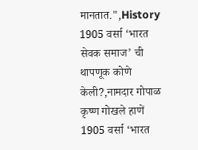मानतात.",History
1905 वर्सा ‘भारत सेवक समाज’ ची थापणूक कोणे केली?,नामदार गोपाळ कृष्ण गोखले हाणें 1905 वर्सा ‘भारत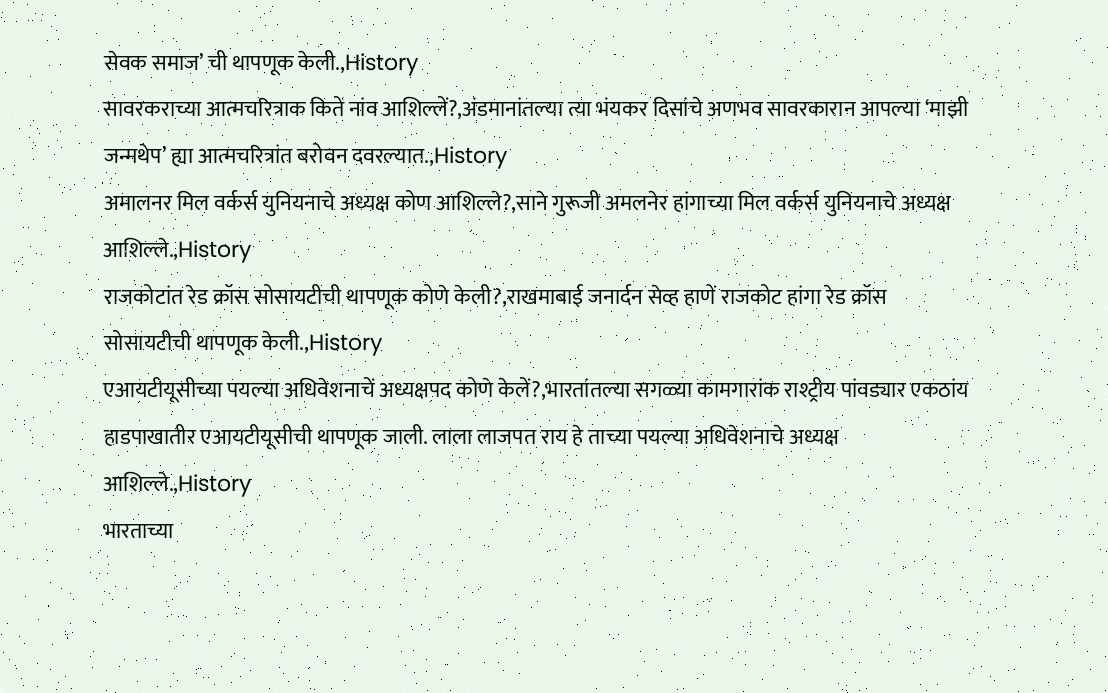सेवक समाज’ ची थापणूक केली.,History
सावरकराच्या आत्मचरित्राक कितें नांव आशिल्लें?,अंडमानांतल्या त्या भंयकर दिसांचे अणभव सावरकारान आपल्या ‘माझी जन्मथेप’ ह्या आत्मचरित्रांत बरोवन दवरल्यात.,History
अमालनर मिल वर्कर्स युनियनाचे अध्यक्ष कोण आशिल्ले?,साने गुरूजी अमलनेर हांगाच्या मिल वर्कर्स युनियनाचे अध्यक्ष आशिल्ले.,History
राजकोटांत रेड क्रॉस सोसायटीची थापणूक कोणे केली?,राखमाबाई जनार्दन सेव्ह हाणें राजकोट हांगा रेड क्रॉस सोसायटीची थापणूक केली.,History
एआयटीयूसीच्या पयल्या अधिवेशनाचें अध्यक्षपद कोणे केलें?,भारतांतल्या सगळ्या कामगारांक राश्ट्रीय पांवड्यार एकठांय हाडपाखातीर एआयटीयूसीची थापणूक जाली. लाला लाजपत राय हे ताच्या पयल्या अधिवेशनाचे अध्यक्ष आशिल्ले.,History
भारताच्या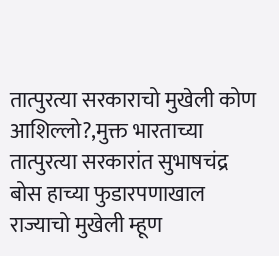तात्पुरत्या सरकाराचो मुखेली कोण आशिल्लो?,मुक्त भारताच्या तात्पुरत्या सरकारांत सुभाषचंद्र बोस हाच्या फुडारपणाखाल राज्याचो मुखेली म्हूण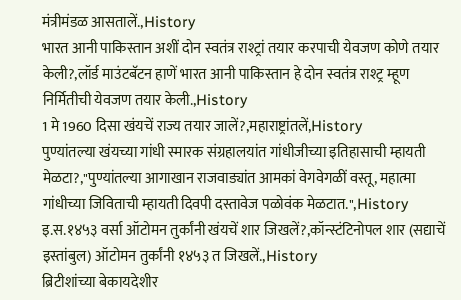मंत्रीमंडळ आसतालें.,History
भारत आनी पाकिस्तान अशीं दोन स्वतंत्र राश्ट्रां तयार करपाची येवजण कोणे तयार केली?,लॉर्ड माउंटबॅटन हाणें भारत आनी पाकिस्तान हे दोन स्वतंत्र राश्ट्र म्हूण निर्मितीची येवजण तयार केली.,History
1 मे 1960 दिसा खंयचें राज्य तयार जालें?,महाराष्ट्रांतलें,History
पुण्यांतल्या खंयच्या गांधी स्मारक संग्रहालयांत गांधीजीच्या इतिहासाची म्हायती मेळटा?,"पुण्यांतल्या आगाखान राजवाड्यांत आमकां वेगवेगळीं वस्तू, महात्मा गांधीच्या जिविताची म्हायती दिवपी दस्तावेज पळोवंक मेळटात.",History
इ.स.१४५३ वर्सा ऑटोमन तुर्कांनी खंयचें शार जिखलें?,कॉन्स्टंटिनोपल शार (सद्याचें इस्तांबुल) ऑटोमन तुर्कांनी १४५३ त जिखलें.,History
ब्रिटीशांच्या बेकायदेशीर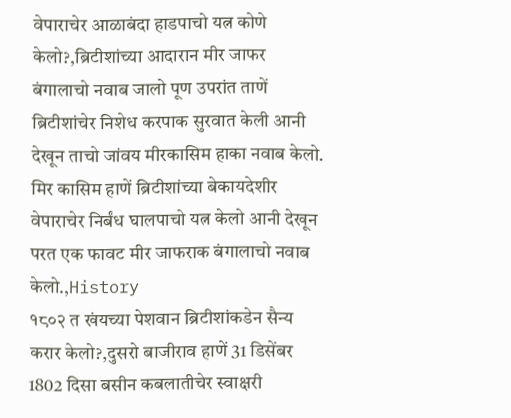वेपाराचेर आळाबंदा हाडपाचो यत्न कोणे केलो?,ब्रिटीशांच्या आदारान मीर जाफर बंगालाचो नवाब जालो पूण उपरांत ताणें ब्रिटीशांचेर निशेध करपाक सुरवात केली आनी देखून ताचो जांवय मीरकासिम हाका नवाब केलो. मिर कासिम हाणें ब्रिटीशांच्या बेकायदेशीर वेपाराचेर निर्बंध घालपाचो यत्न केलो आनी देखून परत एक फावट मीर जाफराक बंगालाचो नवाब केलो.,History
१८०२ त खंयच्या पेशवान ब्रिटीशांकडेन सैन्य करार केलो?,दुसरो बाजीराव हाणें 31 डिसेंबर 1802 दिसा बसीन कबलातीचेर स्वाक्षरी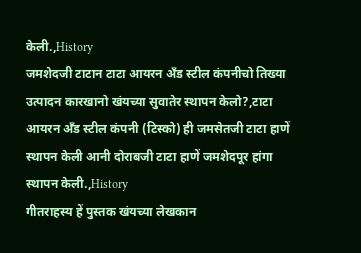केली.,History
जमशेदजी टाटान टाटा आयरन अँड स्टील कंपनीचो तिख्या उत्पादन कारखानो खंयच्या सुवातेर स्थापन केलो?,टाटा आयरन अँड स्टील कंपनी (टिस्को) ही जमसेतजी टाटा हाणें स्थापन केली आनी दोराबजी टाटा हाणें जमशेदपूर हांगा स्थापन केली.,History
गीतराहस्य हें पुस्तक खंयच्या लेखकान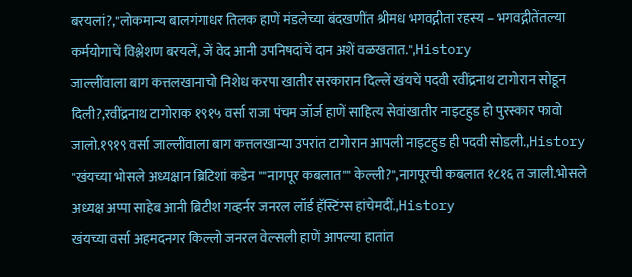बरयलां?,"लोकमान्य बालगंगाधर तिलक हाणें मंडलेच्या बंदखणींत श्रीमध भगवद्गीता रहस्य – भगवद्गीतेंतल्या कर्मयोगाचें विश्लेशण बरयलें, जें वेद आनी उपनिषदांचें दान अशें वळखतात.",History
जाल्लींवाला बाग कत्तलखानाचो निशेध करपा खातीर सरकारान दिल्लें खंयचें पदवी रवींद्रनाथ टागोरान सोडून दिली?,रवींद्रनाथ टागोराक १९१५ वर्सा राजा पंचम जॉर्ज हाणें साहित्य सेवांखातीर नाइटहुड हो पुरस्कार फावो जालो.१९१९ वर्सा जाल्लींवाला बाग कत्तलखान्या उपरांत टागोरान आपली नाइटहुड ही पदवी सोडली.,History
"खंयच्या भोसले अध्यक्षान ब्रिटिशां कडेन ""नागपूर कबलात"" केल्ली?",नागपूरची कबलात १८१६ त जाली.भोसले अध्यक्ष अप्पा साहेब आनी ब्रिटीश गव्हर्नर जनरल लॉर्ड हॅस्टिंग्स हांचेमदीं.,History
खंयच्या वर्सा अहमदनगर किल्लो जनरल वेल्सली हाणें आपल्या हातांत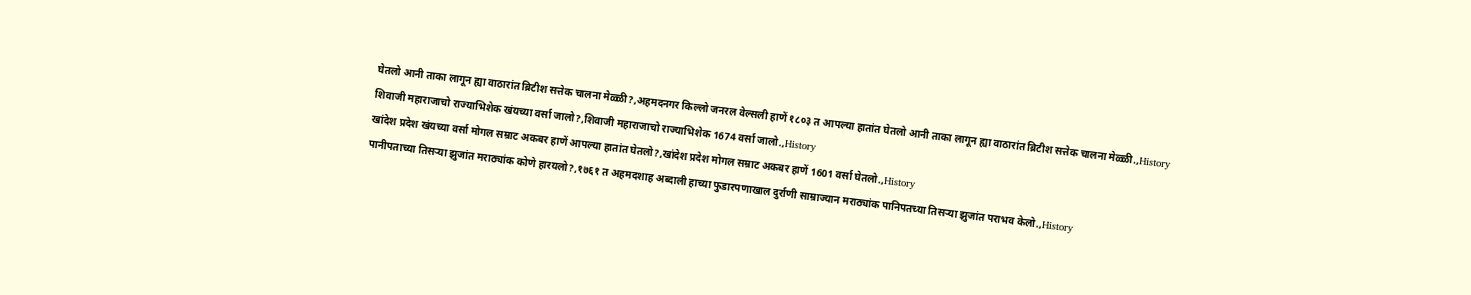घेतलो आनी ताका लागून ह्या वाठारांत ब्रिटीश सत्तेक चालना मेळ्ळी?,अहमदनगर किल्लो जनरल वेल्सली हाणें १८०३ त आपल्या हातांत घेतलो आनी ताका लागून ह्या वाठारांत ब्रिटीश सत्तेक चालना मेळ्ळी.,History
शिवाजी महाराजाचो राज्याभिशेक खंयच्या वर्सा जालो?,शिवाजी महाराजाचो राज्याभिशेक 1674 वर्सा जालो.,History
खांदेश प्रदेश खंयच्या वर्सा मोगल सम्राट अकबर हाणें आपल्या हातांत घेतलो?,खांदेश प्रदेश मोगल सम्राट अकबर हाणें 1601 वर्सा घेतलो.,History
पानीपताच्या तिसऱ्या झुजांत मराठ्यांक कोणे हारयलो?,१७६१ त अहमदशाह अब्दाली हाच्या फुडारपणाखाल दुर्राणी साम्राज्यान मराठ्यांक पानिपतच्या तिसऱ्या झुजांत पराभव केलो.,History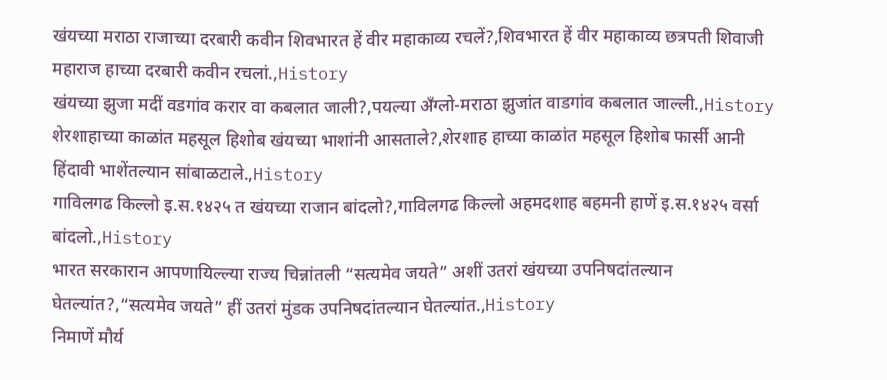खंयच्या मराठा राजाच्या दरबारी कवीन शिवभारत हें वीर महाकाव्य रचलें?,शिवभारत हें वीर महाकाव्य छत्रपती शिवाजी महाराज हाच्या दरबारी कवीन रचलां.,History
खंयच्या झुजा मदीं वडगांव करार वा कबलात जाली?,पयल्या अँग्लो-मराठा झुजांत वाडगांव कबलात जाल्ली.,History
शेरशाहाच्या काळांत महसूल हिशोब खंयच्या भाशांनी आसताले?,शेरशाह हाच्या काळांत महसूल हिशोब फार्सी आनी हिंदावी भाशेंतल्यान सांबाळटाले.,History
गाविलगढ किल्लो इ.स.१४२५ त खंयच्या राजान बांदलो?,गाविलगढ किल्लो अहमदशाह बहमनी हाणें इ.स.१४२५ वर्सा बांदलो.,History
भारत सरकारान आपणायिल्ल्या राज्य चिन्नांतली “सत्यमेव जयते” अशीं उतरां खंयच्या उपनिषदांतल्यान घेतल्यांत?,“सत्यमेव जयते” हीं उतरां मुंडक उपनिषदांतल्यान घेतल्यांत.,History
निमाणें मौर्य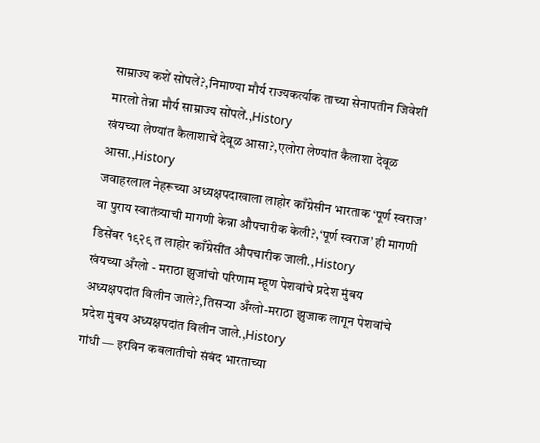साम्राज्य कशें सोंपलें?,निमाण्या मौर्य राज्यकर्त्याक ताच्या सेनापतीन जिवेशीं मारलो तेन्ना मौर्य साम्राज्य सोंपलें.,History
खंयच्या लेण्यांत कैलाशाचें देवूळ आसा?,एलोरा लेण्यांत कैलाशा देवूळ आसा.,History
जवाहरलाल नेहरूच्या अध्यक्षपदाखाला लाहोर काँग्रेसीन भारताक ‘पूर्ण स्वराज’ वा पुराय स्वातंत्र्याची मागणी केन्ना औपचारीक केली?,‘पूर्ण स्वराज’ ही मागणी डिसेंबर १९२९ त लाहोर काँग्रेसींत औपचारीक जाली.,History
खंयच्या अँग्लो - मराठा झुजांचो परिणाम म्हूण पेशवांचे प्रदेश मुंबय अध्यक्षपदांत विलीन जाले?,तिसऱ्या अँग्लो-मराठा झुजाक लागून पेशवांचे प्रदेश मुंबय अध्यक्षपदांत विलीन जाले.,History
गांधी — इरविन कबलातीचो संबंद भारताच्या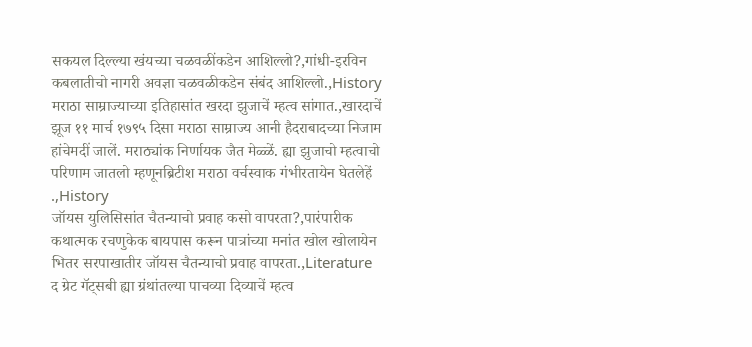सकयल दिल्ल्या खंयच्या चळवळींकडेन आशिल्लो?,गांधी-इरविन कबलातीचो नागरी अवज्ञा चळवळीकडेन संबंद आशिल्लो.,History
मराठा साम्राज्याच्या इतिहासांत खरदा झुजाचें म्हत्व सांगात.,खारदाचें झूज ११ मार्च १७९५ दिसा मराठा साम्राज्य आनी हैदराबादच्या निजाम हांचेमदीं जालें. मराठ्यांक निर्णायक जैत मेळ्ळें. ह्या झुजाचो म्हत्वाचो परिणाम जातलो म्हणूनब्रिटीश मराठा वर्चस्वाक गंभीरतायेन घेतलेहें .,History
जॉयस युलिसिसांत चैतन्याचो प्रवाह कसो वापरता?,पारंपारीक कथात्मक रचणुकेक बायपास करून पात्रांच्या मनांत खोल खोलायेन भितर सरपाखातीर जॉयस चैतन्याचो प्रवाह वापरता.,Literature
द ग्रेट गॅट्सबी ह्या ग्रंथांतल्या पाचव्या दिव्याचें म्हत्व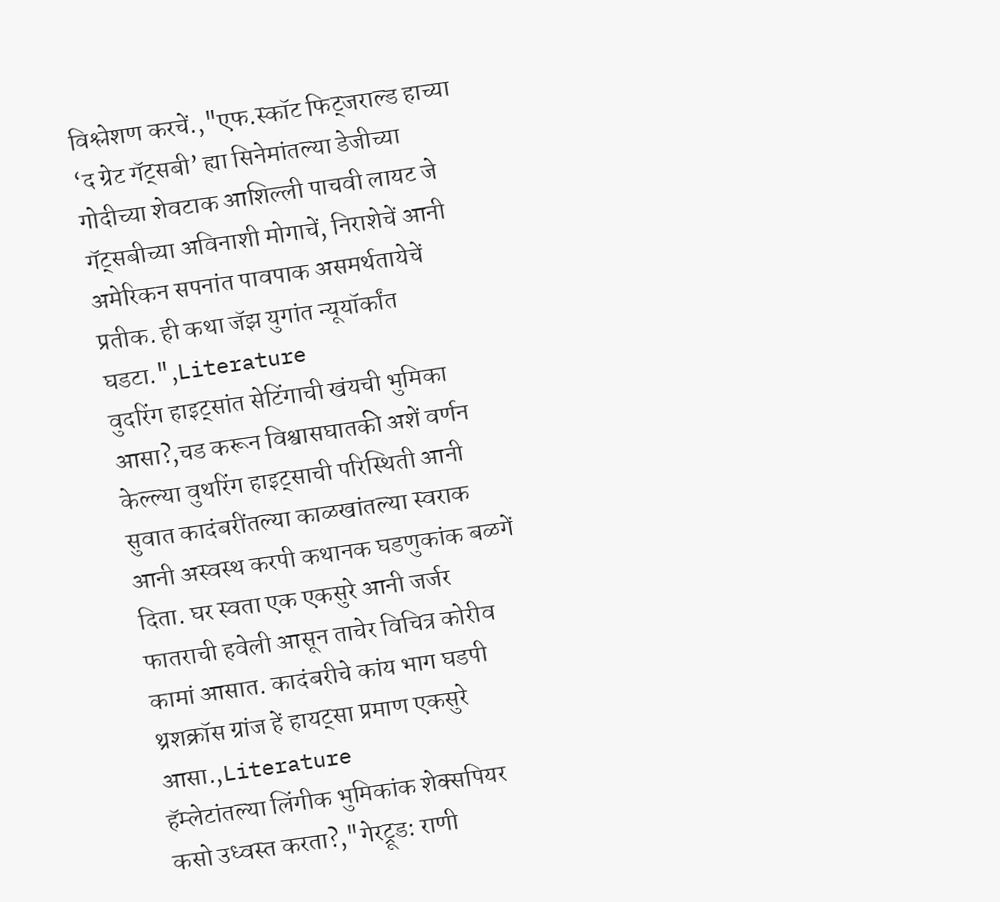विश्लेशण करचें.,"एफ.स्कॉट फिट्जराल्ड हाच्या ‘द ग्रेट गॅट्सबी’ ह्या सिनेमांतल्या डेजीच्या गोदीच्या शेवटाक आशिल्ली पाचवी लायट जे गॅट्सबीच्या अविनाशी मोगाचें, निराशेचें आनी अमेरिकन सपनांत पावपाक असमर्थतायेचें प्रतीक. ही कथा जॅझ युगांत न्यूयॉर्कांत घडटा.",Literature
वुदरिंग हाइट्सांत सेटिंगाची खंयची भुमिका आसा?,चड करून विश्वासघातकी अशें वर्णन केल्ल्या वुथरिंग हाइट्साची परिस्थिती आनी सुवात कादंबरींतल्या काळखांतल्या स्वराक आनी अस्वस्थ करपी कथानक घडणुकांक बळगें दिता. घर स्वता एक एकसुरे आनी जर्जर फातराची हवेली आसून ताचेर विचित्र कोरीव कामां आसात. कादंबरीचे कांय भाग घडपी थ्रशक्रॉस ग्रांज हें हायट्सा प्रमाण एकसुरे आसा.,Literature
हॅम्लेटांतल्या लिंगीक भुमिकांक शेक्सपियर कसो उध्वस्त करता?,"गेरट्रूड: राणी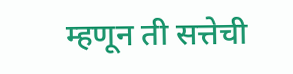म्हणून ती सत्तेची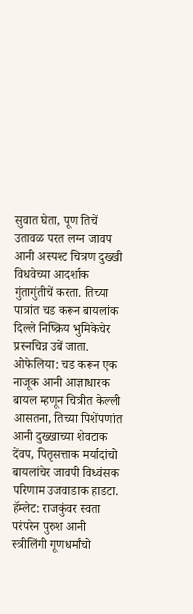सुवात घेता, पूण तिचें उतावळ परत लग्न जावप आनी अस्पश्ट चित्रण दुख्खी विधवेच्या आदर्शाक गुंतागुंतीचें करता. तिच्या पात्रांत चड करून बायलांक दिल्ले निष्क्रिय भुमिकेचेर प्रस्नचिन्न उबें जाता. ओफेलिया: चड करून एक नाजूक आनी आज्ञाधारक बायल म्हणून चित्रीत केल्ली आसतना, तिच्या पिशेंपणांत आनी दुख्खाच्या शेवटाक देंवप, पितृसत्ताक मर्यादांचो बायलांचेर जावपी विध्वंसक परिणाम उजवाडाक हाडटा. हॅम्लेट: राजकुंवर स्वता परंपरेन पुरुश आनी स्त्रीलिंगी गूणधर्मांचो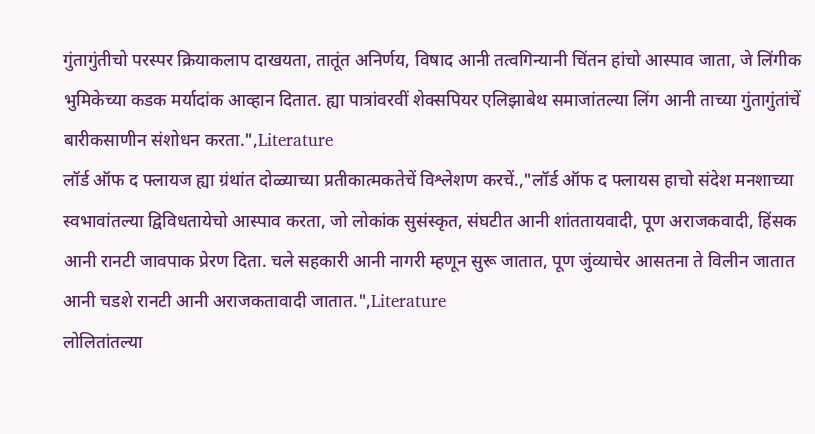गुंतागुंतीचो परस्पर क्रियाकलाप दाखयता, तातूंत अनिर्णय, विषाद आनी तत्वगिन्यानी चिंतन हांचो आस्पाव जाता, जे लिंगीक भुमिकेच्या कडक मर्यादांक आव्हान दितात. ह्या पात्रांवरवीं शेक्सपियर एलिझाबेथ समाजांतल्या लिंग आनी ताच्या गुंतागुंतांचें बारीकसाणीन संशोधन करता.",Literature
लॉर्ड ऑफ द फ्लायज ह्या ग्रंथांत दोळ्याच्या प्रतीकात्मकतेचें विश्लेशण करचें.,"लॉर्ड ऑफ द फ्लायस हाचो संदेश मनशाच्या स्वभावांतल्या द्विविधतायेचो आस्पाव करता, जो लोकांक सुसंस्कृत, संघटीत आनी शांततायवादी, पूण अराजकवादी, हिंसक आनी रानटी जावपाक प्रेरण दिता. चले सहकारी आनी नागरी म्हणून सुरू जातात, पूण जुंव्याचेर आसतना ते विलीन जातात आनी चडशे रानटी आनी अराजकतावादी जातात.",Literature
लोलितांतल्या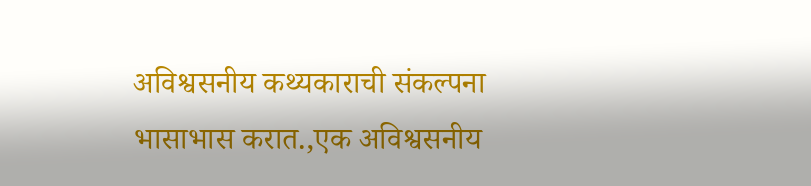अविश्वसनीय कथ्यकाराची संकल्पना भासाभास करात.,एक अविश्वसनीय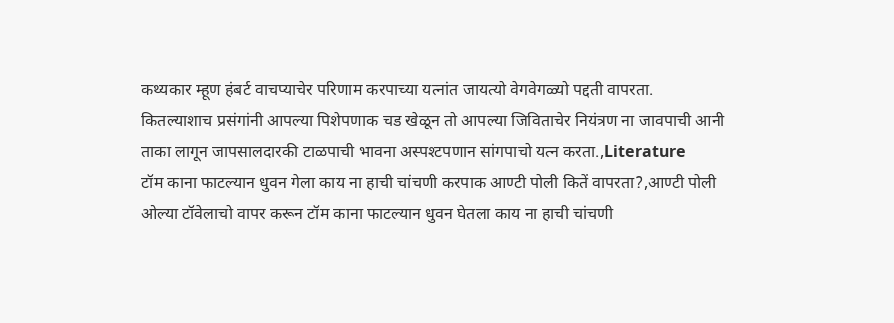कथ्यकार म्हूण हंबर्ट वाचप्याचेर परिणाम करपाच्या यत्नांत जायत्यो वेगवेगळ्यो पद्दती वापरता. कितल्याशाच प्रसंगांनी आपल्या पिशेपणाक चड खेळून तो आपल्या जिविताचेर नियंत्रण ना जावपाची आनी ताका लागून जापसालदारकी टाळपाची भावना अस्पश्टपणान सांगपाचो यत्न करता.,Literature
टॉम काना फाटल्यान धुवन गेला काय ना हाची चांचणी करपाक आण्टी पोली कितें वापरता?,आण्टी पोली ओल्या टॉवेलाचो वापर करून टॉम काना फाटल्यान धुवन घेतला काय ना हाची चांचणी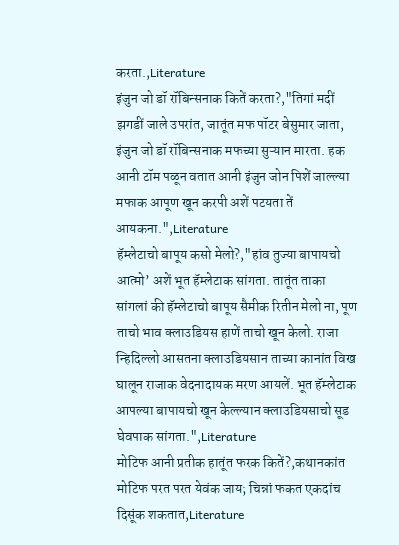करता.,Literature
इंजुन जो डॉ रॉबिन्सनाक कितें करता?,"तिगां मदीं झगडीं जाले उपरांत, जातूंत मफ पॉटर बेसुमार जाता, इंजुन जो डॉ रॉबिन्सनाक मफच्या सुऱ्यान मारता. हक आनी टॉम पळून वतात आनी इंजुन जोन पिशें जाल्ल्या मफाक आपूण खून करपी अशें पटयता तें आयकना.",Literature
हॅम्लेटाचो बापूय कसो मेलो?,"हांव तुज्या बापायचो आत्मो’ अशें भूत हॅम्लेटाक सांगता. तातूंत ताका सांगलां की हॅम्लेटाचो बापूय सैमीक रितीन मेलो ना, पूण ताचो भाव क्लाउडियस हाणें ताचो खून केलो. राजा न्हिदिल्लो आसतना क्लाउडियसान ताच्या कानांत विख घालून राजाक वेदनादायक मरण आयलें. भूत हॅम्लेटाक आपल्या बापायचो खून केल्ल्यान क्लाउडियसाचो सूड घेवपाक सांगता.",Literature
मोटिफ आनी प्रतीक हातूंत फरक कितें?,कथानकांत मोटिफ परत परत येवंक जाय; चिन्नां फकत एकदांच दिसूंक शकतात,Literature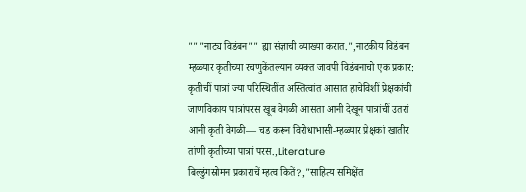"""नाट्य विडंबन"" ह्या संज्ञाची व्याख्या करात.",नाटकीय विडंबन म्हळ्यार कृतीच्या रचणुकेंतल्यान व्यक्त जावपी विडंबनाचो एक प्रकार: कृतीचीं पात्रां ज्या परिस्थितींत अस्तित्वांत आसात हाचेविशीं प्रेक्षकांची जाणविकाय पात्रांपरस खूब वेगळी आसता आनी देखून पात्रांचीं उतरां आनी कृती वेगळी— चड करून विरोधाभासी-म्हळ्यार प्रेक्षकां खातीर तांणी कृतीच्या पात्रां परस.,Literature
बिल्डुंगस्रोमन प्रकाराचें म्हत्व कितें?,"साहित्य समिक्षेंत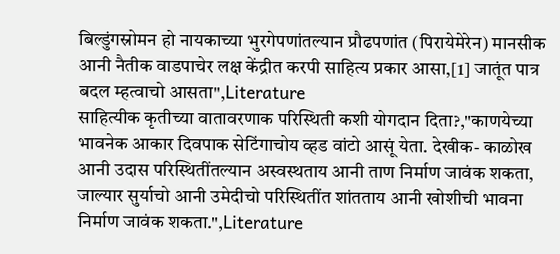बिल्डुंगस्रोमन हो नायकाच्या भुरगेपणांतल्यान प्रौढपणांत (पिरायेमेरेन) मानसीक आनी नैतीक वाडपाचेर लक्ष केंद्रीत करपी साहित्य प्रकार आसा,[1] जातूंत पात्र बदल म्हत्वाचो आसता",Literature
साहित्यीक कृतीच्या वातावरणाक परिस्थिती कशी योगदान दिता?,"काणयेच्या भावनेक आकार दिवपाक सेटिंगाचोय व्हड वांटो आसूं येता. देखीक- काळोख आनी उदास परिस्थितींतल्यान अस्वस्थताय आनी ताण निर्माण जावंक शकता, जाल्यार सुर्याचो आनी उमेदीचो परिस्थितींत शांतताय आनी खोशीची भावना निर्माण जावंक शकता.",Literature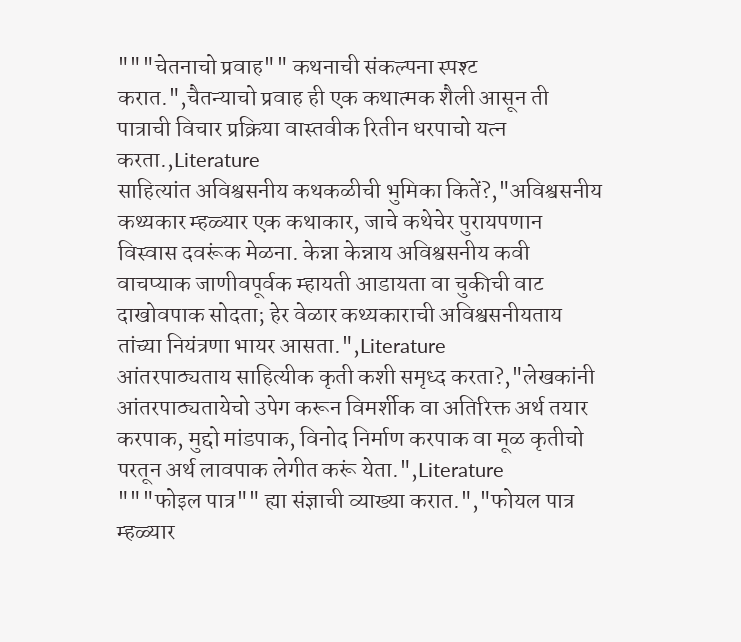"""चेतनाचो प्रवाह"" कथनाची संकल्पना स्पश्ट करात.",चैतन्याचो प्रवाह ही एक कथात्मक शैली आसून ती पात्राची विचार प्रक्रिया वास्तवीक रितीन धरपाचो यत्न करता.,Literature
साहित्यांत अविश्वसनीय कथकळीची भुमिका कितें?,"अविश्वसनीय कथ्यकार म्हळ्यार एक कथाकार, जाचे कथेचेर पुरायपणान विस्वास दवरूंक मेळना. केन्ना केन्नाय अविश्वसनीय कवी वाचप्याक जाणीवपूर्वक म्हायती आडायता वा चुकीची वाट दाखोवपाक सोदता; हेर वेळार कथ्यकाराची अविश्वसनीयताय तांच्या नियंत्रणा भायर आसता.",Literature
आंतरपाठ्यताय साहित्यीक कृती कशी समृध्द करता?,"लेखकांनी आंतरपाठ्यतायेचो उपेग करून विमर्शीक वा अतिरिक्त अर्थ तयार करपाक, मुद्दो मांडपाक, विनोद निर्माण करपाक वा मूळ कृतीचो परतून अर्थ लावपाक लेगीत करूं येता.",Literature
"""फोइल पात्र"" ह्या संज्ञाची व्याख्या करात.","फोयल पात्र म्हळ्यार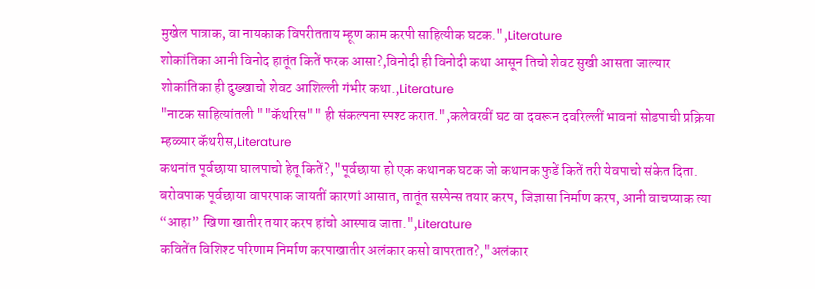मुखेल पात्राक, वा नायकाक विपरीतताय म्हूण काम करपी साहित्यीक घटक.",Literature
शोकांतिका आनी विनोद हातूंत कितें फरक आसा?,विनोदी ही विनोदी कथा आसून तिचो शेवट सुखी आसता जाल्यार शोकांतिका ही दुख्खाचो शेवट आशिल्ली गंभीर कथा.,Literature
"नाटक साहित्यांतली ""कॅथरिस"" ही संकल्पना स्पश्ट करात.",कलेवरवीं घट वा दवरून दवरिल्लीं भावनां सोडपाची प्रक्रिया म्हळ्यार कॅथरीस,Literature
कथनांत पूर्वछाया घालपाचो हेतू कितें?,"पूर्वछाया हो एक कथानक घटक जो कथानक फुडें कितें तरी येवपाचो संकेत दिता. बरोवपाक पूर्वछाया वापरपाक जायतीं कारणां आसात, तातूंत सस्पेन्स तयार करप, जिज्ञासा निर्माण करप, आनी वाचप्याक त्या “आहा” खिणा खातीर तयार करप हांचो आस्पाव जाता.",Literature
कवितेंत विशिश्ट परिणाम निर्माण करपाखातीर अलंकार कसो वापरतात?,"अलंकार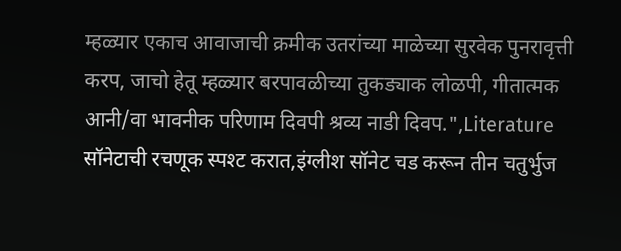म्हळ्यार एकाच आवाजाची क्रमीक उतरांच्या माळेच्या सुरवेक पुनरावृत्ती करप, जाचो हेतू म्हळ्यार बरपावळीच्या तुकड्याक लोळपी, गीतात्मक आनी/वा भावनीक परिणाम दिवपी श्रव्य नाडी दिवप.",Literature
सॉनेटाची रचणूक स्पश्ट करात,इंग्लीश सॉनेट चड करून तीन चतुर्भुज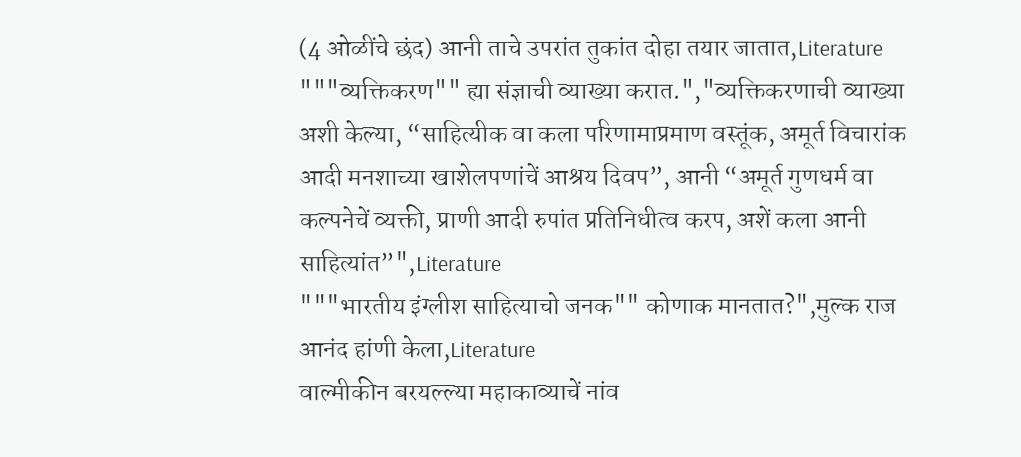(4 ओळींचे छंद) आनी ताचे उपरांत तुकांत दोहा तयार जातात,Literature
"""व्यक्तिकरण"" ह्या संज्ञाची व्याख्या करात.","व्यक्तिकरणाची व्याख्या अशी केल्या, “साहित्यीक वा कला परिणामाप्रमाण वस्तूंक, अमूर्त विचारांक आदी मनशाच्या खाशेलपणांचें आश्रय दिवप”, आनी “अमूर्त गुणधर्म वा कल्पनेचें व्यक्ती, प्राणी आदी रुपांत प्रतिनिधीत्व करप, अशें कला आनी साहित्यांत”",Literature
"""भारतीय इंग्लीश साहित्याचो जनक"" कोणाक मानतात?",मुल्क राज आनंद हांणी केला,Literature
वाल्मीकीन बरयल्ल्या महाकाव्याचें नांव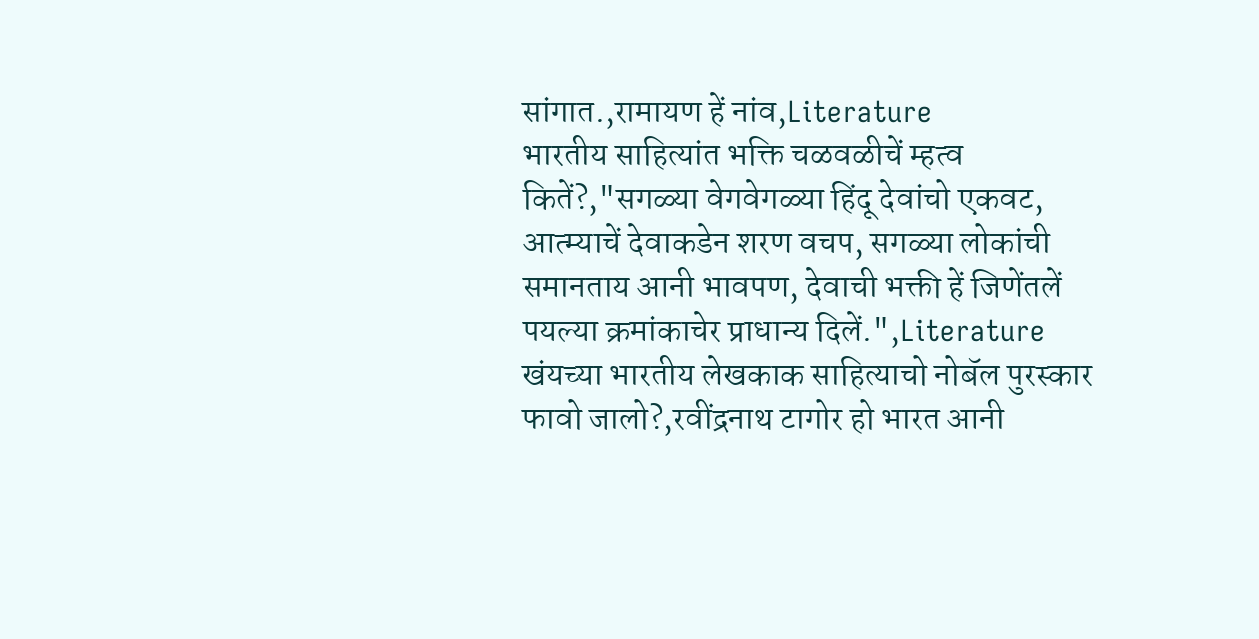सांगात.,रामायण हें नांव,Literature
भारतीय साहित्यांत भक्ति चळवळीचें म्हत्व कितें?,"सगळ्या वेगवेगळ्या हिंदू देवांचो एकवट, आत्म्याचें देवाकडेन शरण वचप, सगळ्या लोकांची समानताय आनी भावपण, देवाची भक्ती हें जिणेंतलें पयल्या क्रमांकाचेर प्राधान्य दिलें.",Literature
खंयच्या भारतीय लेखकाक साहित्याचो नोबॅल पुरस्कार फावो जालो?,रवींद्रनाथ टागोर हो भारत आनी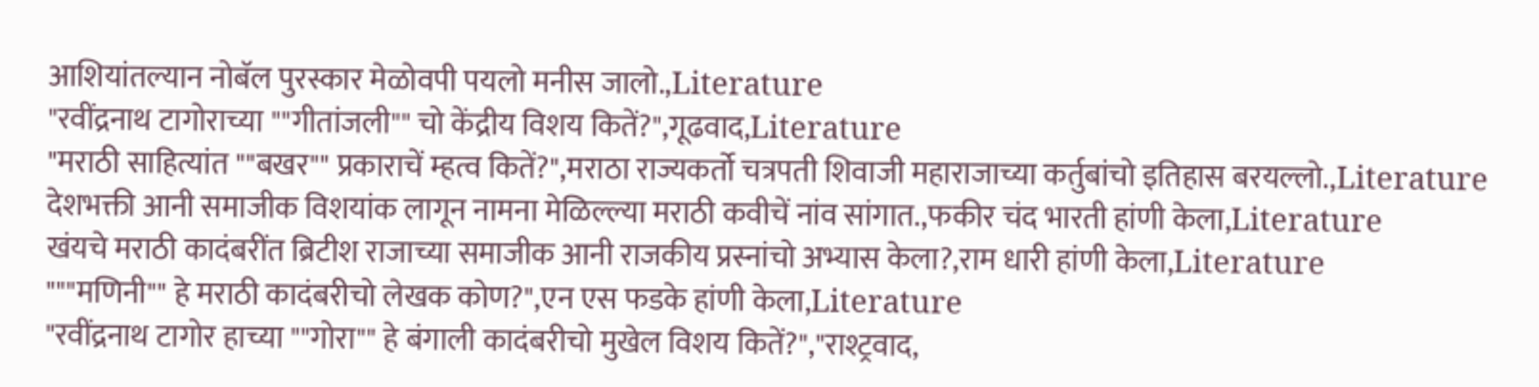आशियांतल्यान नोबॅल पुरस्कार मेळोवपी पयलो मनीस जालो.,Literature
"रवींद्रनाथ टागोराच्या ""गीतांजली"" चो केंद्रीय विशय कितें?",गूढवाद,Literature
"मराठी साहित्यांत ""बखर"" प्रकाराचें म्हत्व कितें?",मराठा राज्यकर्तो चत्रपती शिवाजी महाराजाच्या कर्तुबांचो इतिहास बरयल्लो.,Literature
देशभक्ती आनी समाजीक विशयांक लागून नामना मेळिल्ल्या मराठी कवीचें नांव सांगात.,फकीर चंद भारती हांणी केला,Literature
खंयचे मराठी कादंबरींत ब्रिटीश राजाच्या समाजीक आनी राजकीय प्रस्नांचो अभ्यास केला?,राम धारी हांणी केला,Literature
"""मणिनी"" हे मराठी कादंबरीचो लेखक कोण?",एन एस फडके हांणी केला,Literature
"रवींद्रनाथ टागोर हाच्या ""गोरा"" हे बंगाली कादंबरीचो मुखेल विशय कितें?","राश्ट्रवाद,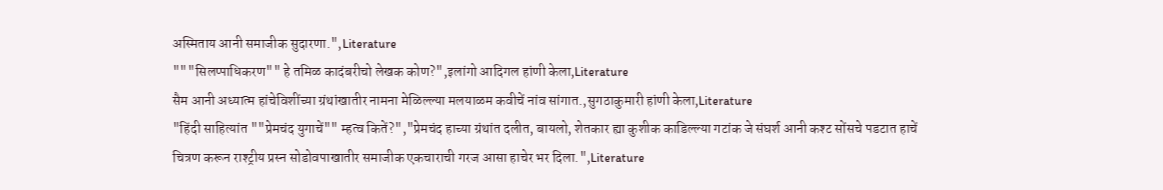अस्मिताय आनी समाजीक सुदारणा.",Literature
"""सिलप्पाधिकरण"" हे तमिळ कादंबरीचो लेखक कोण?",इलांगो आदिगल हांणी केला,Literature
सैम आनी अध्यात्म हांचेविशींच्या ग्रंथांखातीर नामना मेळिल्ल्या मलयाळम कवीचें नांव सांगात.,सुगठाकुमारी हांणी केला,Literature
"हिंदी साहित्यांत ""प्रेमचंद युगाचें"" म्हत्व कितें?","प्रेमचंद हाच्या ग्रंथांत दलीत, बायलो, शेतकार ह्या कुशीक काडिल्ल्या गटांक जे संघर्श आनी कश्ट सोंसचे पडटात हाचें चित्रण करून राश्ट्रीय प्रस्न सोडोवपाखातीर समाजीक एकचाराची गरज आसा हाचेर भर दिला.",Literature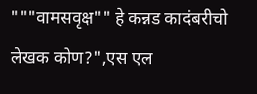"""वामसवृक्ष"" हे कन्नड कादंबरीचो लेखक कोण?",एस एल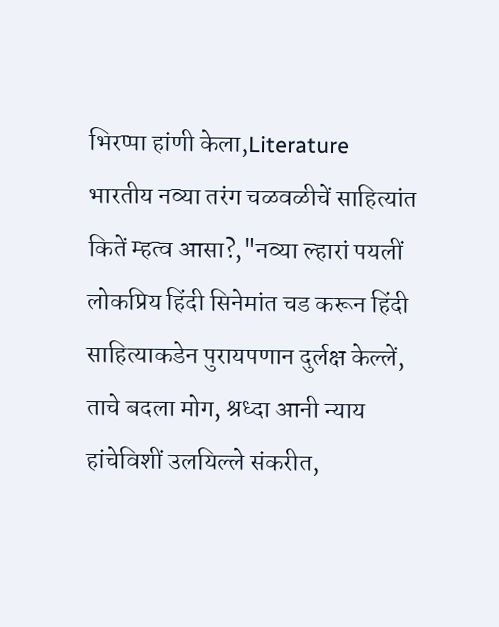भिरप्पा हांणी केला,Literature
भारतीय नव्या तरंग चळवळीचें साहित्यांत कितें म्हत्व आसा?,"नव्या ल्हारां पयलीं लोकप्रिय हिंदी सिनेमांत चड करून हिंदी साहित्याकडेन पुरायपणान दुर्लक्ष केल्लें, ताचे बदला मोग, श्रध्दा आनी न्याय हांचेविशीं उलयिल्ले संकरीत,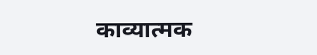काव्यात्मक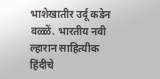भाशेखातीर उर्दू कडेन वळ्ळें. भारतीय नवी ल्हारान साहित्यीक हिंदीचे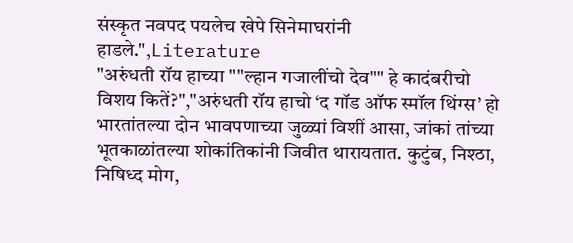संस्कृत नवपद पयलेच खेपे सिनेमाघरांनी हाडले.",Literature
"अरुंधती रॉय हाच्या ""ल्हान गजालींचो देव"" हे कादंबरीचो विशय कितें?","अरुंधती रॉय हाचो ‘द गॉड ऑफ स्मॉल थिंग्स’ हो भारतांतल्या दोन भावपणाच्या जुळ्यां विशीं आसा, जांकां तांच्या भूतकाळांतल्या शोकांतिकांनी जिवीत थारायतात. कुटुंब, निश्ठा, निषिध्द मोग,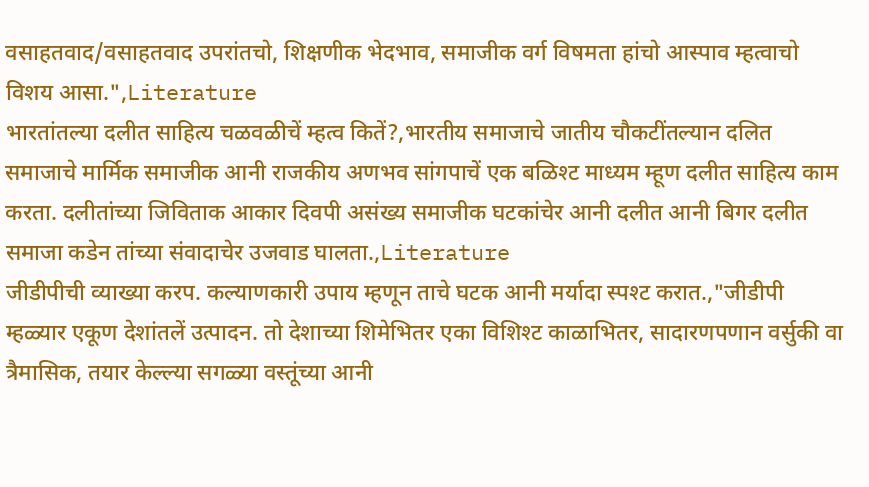वसाहतवाद/वसाहतवाद उपरांतचो, शिक्षणीक भेदभाव, समाजीक वर्ग विषमता हांचो आस्पाव म्हत्वाचो विशय आसा.",Literature
भारतांतल्या दलीत साहित्य चळवळीचें म्हत्व कितें?,भारतीय समाजाचे जातीय चौकटींतल्यान दलित समाजाचे मार्मिक समाजीक आनी राजकीय अणभव सांगपाचें एक बळिश्ट माध्यम म्हूण दलीत साहित्य काम करता. दलीतांच्या जिविताक आकार दिवपी असंख्य समाजीक घटकांचेर आनी दलीत आनी बिगर दलीत समाजा कडेन तांच्या संवादाचेर उजवाड घालता.,Literature
जीडीपीची व्याख्या करप. कल्याणकारी उपाय म्हणून ताचे घटक आनी मर्यादा स्पश्ट करात.,"जीडीपी म्हळ्यार एकूण देशांतलें उत्पादन. तो देशाच्या शिमेभितर एका विशिश्ट काळाभितर, सादारणपणान वर्सुकी वा त्रैमासिक, तयार केल्ल्या सगळ्या वस्तूंच्या आनी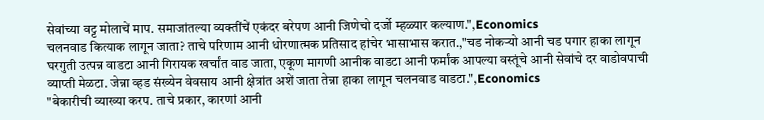सेवांच्या वट्ट मोलाचें माप. समाजांतल्या व्यक्तींचें एकंदर बरेपण आनी जिणेचो दर्जो म्हळ्यार कल्याण.",Economics
चलनवाड कित्याक लागून जाता? ताचे परिणाम आनी धोरणात्मक प्रतिसाद हांचेर भासाभास करात.,"चड नोकऱ्यो आनी चड पगार हाका लागून घरगुती उत्पन्न वाडटा आनी गिरायक खर्चांत वाड जाता, एकूण मागणी आनीक वाडटा आनी फर्मांक आपल्या वस्तूंचे आनी सेवांचे दर वाडोवपाची व्याप्ती मेळटा. जेन्ना व्हड संख्येन वेवसाय आनी क्षेत्रांत अशें जाता तेन्ना हाका लागून चलनवाड वाडटा.",Economics
"बेकारीची व्याख्या करप. ताचे प्रकार, कारणां आनी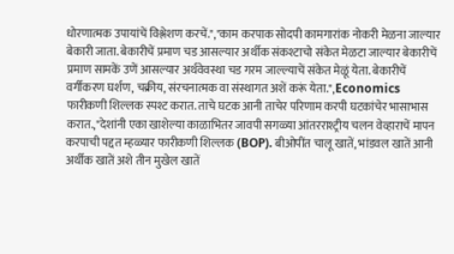धोरणात्मक उपायांचें विश्लेशण करचें.","काम करपाक सोदपी कामगारांक नोकरी मेळना जाल्यार बेकारी जाता. बेकारीचें प्रमाण चड आसल्यार अर्थीक संकश्टाचो संकेत मेळटा जाल्यार बेकारीचें प्रमाण सामकें उणें आसल्यार अर्थवेवस्था चड गरम जाल्ल्याचें संकेत मेळूं येता. बेकारीचें वर्गीकरण घर्शण, चक्रीय, संरचनात्मक वा संस्थागत अशें करूं येता.",Economics
फारीकणी शिल्लक स्पश्ट करात. ताचे घटक आनी ताचेर परिणाम करपी घटकांचेर भासाभास करात.,"देशांनी एका खाशेल्या काळाभितर जावपी सगळ्या आंतरराश्ट्रीय चलन वेव्हाराचें मापन करपाची पद्दत म्हळ्यार फारीकणी शिल्लक (BOP). बीओपींत चालू खातें, भांडवल खातें आनी अर्थीक खातें अशे तीन मुखेल खातें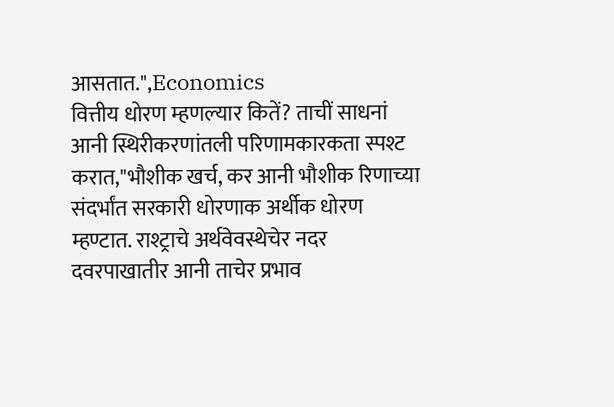आसतात.",Economics
वित्तीय धोरण म्हणल्यार कितें? ताचीं साधनां आनी स्थिरीकरणांतली परिणामकारकता स्पश्ट करात,"भौशीक खर्च, कर आनी भौशीक रिणाच्या संदर्भांत सरकारी धोरणाक अर्थीक धोरण म्हण्टात. राश्ट्राचे अर्थवेवस्थेचेर नदर दवरपाखातीर आनी ताचेर प्रभाव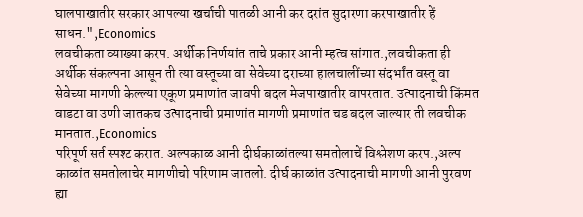घालपाखातीर सरकार आपल्या खर्चाची पातळी आनी कर दरांत सुदारणा करपाखातीर हें साधन.",Economics
लवचीकता व्याख्या करप. अर्थीक निर्णयांत ताचे प्रकार आनी म्हत्व सांगात.,लवचीकता ही अर्थीक संकल्पना आसून ती त्या वस्तूच्या वा सेवेच्या दराच्या हालचालींच्या संदर्भांत वस्तू वा सेवेच्या मागणी केल्ल्या एकूण प्रमाणांत जावपी बदल मेजपाखातीर वापरतात. उत्पादनाची किंमत वाडटा वा उणी जातकच उत्पादनाची प्रमाणांत मागणी प्रमाणांत चड बदल जाल्यार ती लवचीक मानतात.,Economics
परिपूर्ण सर्त स्पश्ट करात. अल्पकाळ आनी दीर्घकाळांतल्या समतोलाचें विश्लेशण करप.,अल्प काळांत समतोलाचेर मागणीचो परिणाम जातलो. दीर्घ काळांत उत्पादनाची मागणी आनी पुरवण ह्या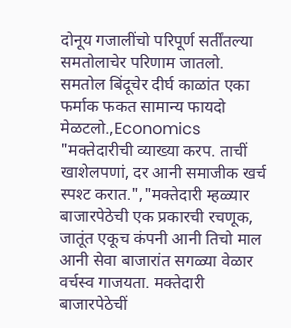दोनूय गजालींचो परिपूर्ण सर्तींतल्या समतोलाचेर परिणाम जातलो. समतोल बिंदूचेर दीर्घ काळांत एका फर्माक फकत सामान्य फायदो मेळटलो.,Economics
"मक्तेदारीची व्याख्या करप. ताचीं खाशेलपणां, दर आनी समाजीक खर्च स्पश्ट करात.","मक्तेदारी म्हळ्यार बाजारपेठेची एक प्रकारची रचणूक, जातूंत एकूच कंपनी आनी तिचो माल आनी सेवा बाजारांत सगळ्या वेळार वर्चस्व गाजयता. मक्तेदारी बाजारपेठेचीं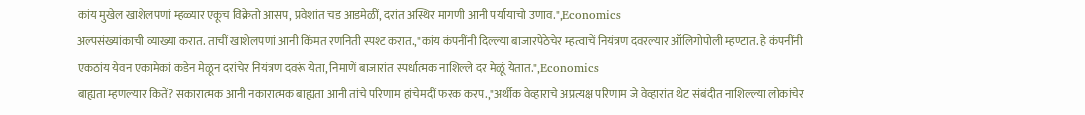कांय मुखेल खाशेलपणां म्हळ्यार एकूच विक्रेतो आसप, प्रवेशांत चड आडमेळीं, दरांत अस्थिर मागणी आनी पर्यायाचो उणाव.",Economics
अल्पसंख्यांकाची व्याख्या करात. ताचीं खाशेलपणां आनी किंमत रणनिती स्पश्ट करात.,"कांय कंपनींनी दिल्ल्या बाजारपेठेचेर म्हत्वाचें नियंत्रण दवरल्यार ऑलिगोपोली म्हण्टात. हे कंपनींनी एकठांय येवन एकामेकां कडेन मेळून दरांचेर नियंत्रण दवरूं येता, निमाणें बाजारांत स्पर्धात्मक नाशिल्ले दर मेळूं येतात.",Economics
बाह्यता म्हणल्यार कितें? सकारात्मक आनी नकारात्मक बाह्यता आनी तांचे परिणाम हांचेमदीं फरक करप.,"अर्थीक वेव्हाराचे अप्रत्यक्ष परिणाम जे वेव्हारांत थेट संबंदीत नाशिल्ल्या लोकांचेर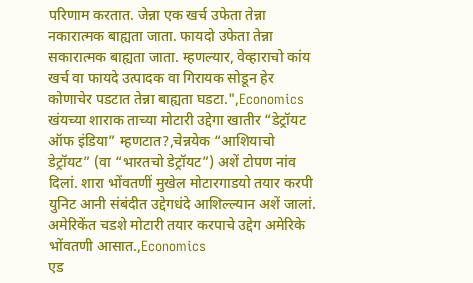परिणाम करतात. जेन्ना एक खर्च उफेता तेन्ना नकारात्मक बाह्यता जाता. फायदो उफेता तेन्ना सकारात्मक बाह्यता जाता. म्हणल्यार, वेव्हाराचो कांय खर्च वा फायदे उत्पादक वा गिरायक सोडून हेर कोणाचेर पडटात तेन्ना बाह्यता घडटा.",Economics
खंयच्या शाराक ताच्या मोटारी उद्देगा खातीर “डेट्रॉयट ऑफ इंडिया” म्हणटात?,चेन्नयेक “आशियाचो डेट्रॉयट” (वा “भारतचो डेट्रॉयट”) अशें टोपण नांव दिलां. शारा भोंवतणीं मुखेल मोटारगाडयो तयार करपी युनिट आनी संबंदीत उद्देगधंदे आशिल्ल्यान अशें जालां. अमेरिकेंत चडशे मोटारी तयार करपाचे उद्देग अमेरिके भोंवतणी आसात.,Economics
एड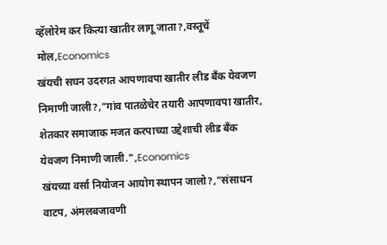व्हॅलोरेम कर कित्या खातीर लागू जाता?,वस्तूचें मोल,Economics
खंयची सघन उदरगत आपणावपा खातीर लीड बँक येवजण निमाणी जाली?,"गांव पातळेचेर तयारी आपणावपा खातीर, शेतकार समाजाक मजत करपाच्या उद्देशाची लीड बँक येवजण निमाणी जाली.",Economics
खंयच्या वर्सा नियोजन आयोग स्थापन जालो?,"संसाधन वाटप, अंमलबजावणी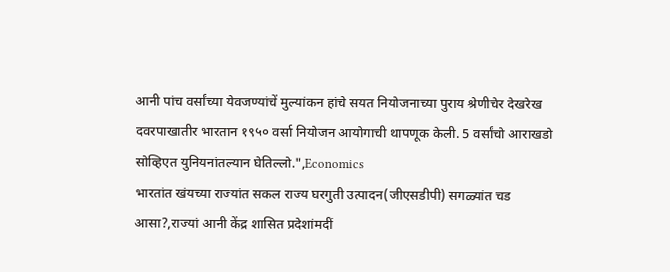आनी पांच वर्सांच्या येवजण्यांचें मुल्यांकन हांचे सयत नियोजनाच्या पुराय श्रेणीचेर देखरेख दवरपाखातीर भारतान १९५० वर्सा नियोजन आयोगाची थापणूक केली. 5 वर्सांचो आराखडो सोव्हिएत युनियनांतल्यान घेतिल्लो.",Economics
भारतांत खंयच्या राज्यांत सकल राज्य घरगुती उत्पादन(जीएसडीपी) सगळ्यांत चड आसा?,राज्यां आनी केंद्र शासित प्रदेशांमदीं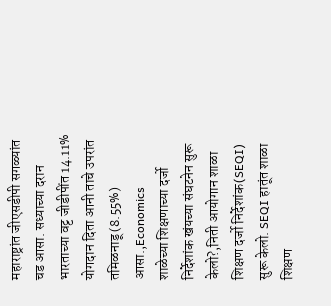महाराष्ट्रांत जीएसडीपी सगळ्यांत चड आसा. सध्याच्या दरान भारताच्या वट्ट जीडीपींत 14.11% योगदान दिता आनी ताचे उपरांत तमिळनाडू (8.55%) आसा.,Economics
शाळेच्या शिक्षणाच्या दर्जो निर्देशांक खंयच्या संघटनेन सुरू केलो?,निती आयोगान शाळा शिक्षण दर्जो निर्देशांक(SEQI) सुरू केलो. SEQI हातूंत शाळा शिक्षण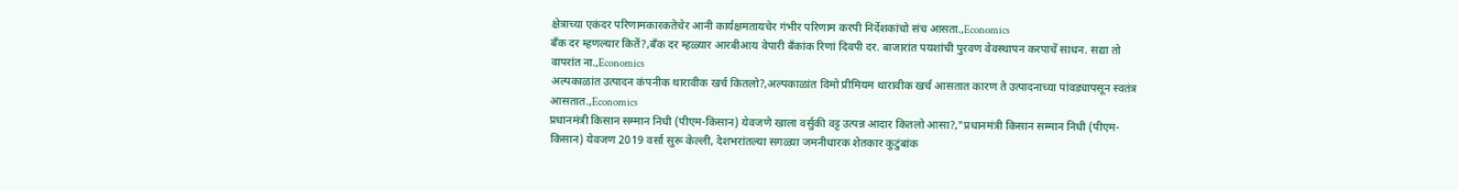क्षेत्राच्या एकंदर परिणामकारकतेचेर आनी कार्यक्षमतायचेर गंभीर परिणाम करपी निर्देशकांचो संच आसता.,Economics
बँक दर म्हणल्यार कितें?,बँक दर म्हळ्यार आरबीआय वेपारी बँकांक रिणां दिवपी दर. बाजारांत पयशांची पुरवण वेवस्थापन करपाचें साधन. सद्या तो वापरांत ना.,Economics
अल्पकाळांत उत्पादन कंपनीक थारावीक खर्च कितलो?,अल्पकाळांत विमो प्रीमियम थारावीक खर्च आसतात कारण ते उत्पादनाच्या पांवड्यापसून स्वतंत्र आसतात.,Economics
प्रधानमंत्री किसान सम्मान निधी (पीएम-किसान) येवजणे खाला वर्सुकी वट्ट उत्पन्न आदार कितलो आसा?,"प्रधानमंत्री किसान सम्मान निधी (पीएम-किसान) येवजण 2019 वर्सा सुरू केल्ली, देशभरांतल्या सगळ्या जमनीधारक शेतकार कुटुंबांक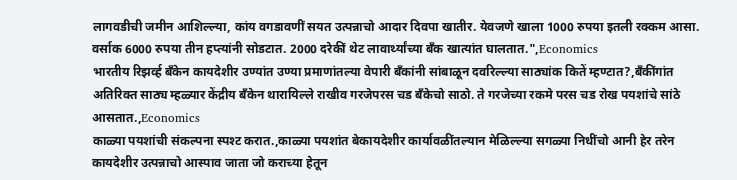लागवडीची जमीन आशिल्ल्या, कांय वगडावणीं सयत उत्पन्नाचो आदार दिवपा खातीर. येवजणे खाला 1000 रुपया इतली रक्कम आसा. वर्साक 6000 रुपया तीन हप्त्यांनी सोडटात. 2000 दरेकीं थेट लावार्थ्यांच्या बँक खात्यांत घालतात.",Economics
भारतीय रिझर्व्ह बँकेन कायदेशीर उण्यांत उण्या प्रमाणांतल्या वेपारी बँकांनी सांबाळून दवरिल्ल्या साठ्यांक कितें म्हण्टात?,बँकींगांत अतिरिक्त साठ्य म्हळ्यार केंद्रीय बँकेन थारायिल्ले राखीव गरजेपरस चड बँकेचो साठो. ते गरजेच्या रकमे परस चड रोख पयशांचे सांठे आसतात.,Economics
काळ्या पयशांची संकल्पना स्पश्ट करात.,काळ्या पयशांत बेकायदेशीर कार्यावळींतल्यान मेळिल्ल्या सगळ्या निधींचो आनी हेर तरेन कायदेशीर उत्पन्नाचो आस्पाव जाता जो कराच्या हेतून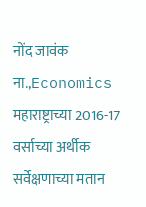नोंद जावंक ना.,Economics
महाराष्ट्राच्या 2016-17 वर्साच्या अर्थीक सर्वेक्षणाच्या मतान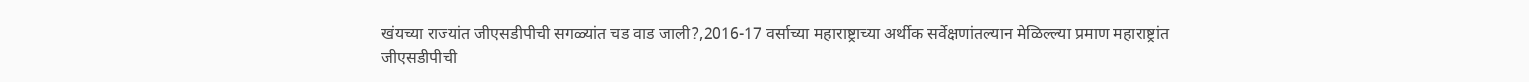खंयच्या राज्यांत जीएसडीपीची सगळ्यांत चड वाड जाली?,2016-17 वर्साच्या महाराष्ट्राच्या अर्थीक सर्वेक्षणांतल्यान मेळिल्ल्या प्रमाण महाराष्ट्रांत जीएसडीपीची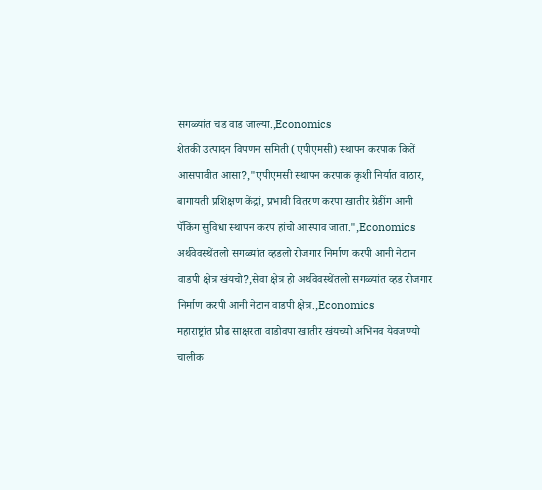सगळ्यांत चड वाड जाल्या.,Economics
शेतकी उत्पादन विपणन समिती (एपीएमसी) स्थापन करपाक कितें आसपावीत आसा?,"एपीएमसी स्थापन करपाक कृशी निर्यात वाठार, बागायती प्रशिक्षण केंद्रां, प्रभावी वितरण करपा खातीर ग्रेडींग आनी पॅकिंग सुविधा स्थापन करप हांचो आस्पाव जाता.",Economics
अर्थवेवस्थेंतलो सगळ्यांत व्हडलो रोजगार निर्माण करपी आनी नेटान वाडपी क्षेत्र खंयचो?,सेवा क्षेत्र हो अर्थवेवस्थेंतलो सगळ्यांत व्हड रोजगार निर्माण करपी आनी नेटान वाडपी क्षेत्र.,Economics
महाराष्ट्रांत प्रौढ साक्षरता वाडोवपा खातीर खंयच्यो अभिनव येवजण्यो चालीक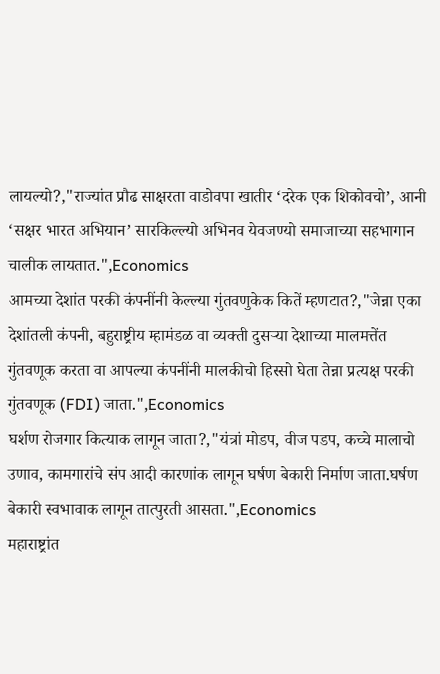लायल्यो?,"राज्यांत प्रौढ साक्षरता वाडोवपा खातीर ‘दरेक एक शिकोवचो’, आनी ‘सक्षर भारत अभियान’ सारकिल्ल्यो अभिनव येवजण्यो समाजाच्या सहभागान चालीक लायतात.",Economics
आमच्या देशांत परकी कंपनींनी केल्ल्या गुंतवणुकेक कितें म्हणटात?,"जेन्ना एका देशांतली कंपनी, बहुराष्ट्रीय म्हामंडळ वा व्यक्ती दुसऱ्या देशाच्या मालमत्तेंत गुंतवणूक करता वा आपल्या कंपनींनी मालकीचो हिस्सो घेता तेन्ना प्रत्यक्ष परकी गुंतवणूक (FDI) जाता.",Economics
घर्शण रोजगार कित्याक लागून जाता?,"यंत्रां मोडप, वीज पडप, कच्चे मालाचो उणाव, कामगारांचे संप आदी कारणांक लागून घर्षण बेकारी निर्माण जाता.घर्षण बेकारी स्वभावाक लागून तात्पुरती आसता.",Economics
महाराष्ट्रांत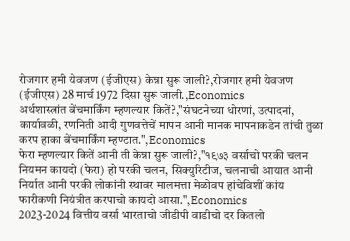रोजगार हमी येवजण (ईजीएस) केन्ना सुरू जाली?,रोजगार हमी येवजण (ईजीएस) 28 मार्च 1972 दिसा सुरू जाली.,Economics
अर्थशास्त्रांत बेंचमार्किंग म्हणल्यार कितें?,"संघटनेच्या धोरणां, उत्पादनां, कार्यावळी, रणनिती आदी गुणवत्तेचें मापन आनी मानक मापनाकडेन तांची तुळा करप हाका बेंचमार्किंग म्हण्टात.",Economics
फेरा म्हणल्यार कितें आनी ती केन्ना सुरू जाली?,"१९७३ वर्साचो परकी चलन नियमन कायदो (फेरा) हो परकी चलन, सिक्युरिटीज, चलनाची आयात आनी निर्यात आनी परकी लोकांनी स्थावर मालमत्ता मेळोवप हांचेविशीं कांय फारीकणी नियंत्रीत करपाचो कायदो आसा.",Economics
2023-2024 वित्तीय वर्सा भारताचो जीडीपी वाडीचो दर कितलो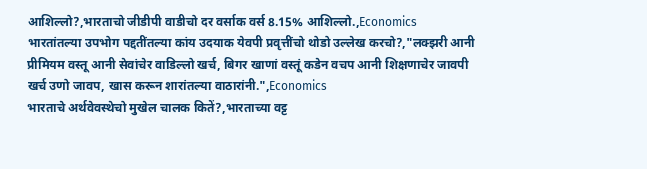आशिल्लो?,भारताचो जीडीपी वाडीचो दर वर्साक वर्स 8.15% आशिल्लो.,Economics
भारतांतल्या उपभोग पद्दतींतल्या कांय उदयाक येवपी प्रवृत्तींचो थोडो उल्लेख करचो?,"लक्झरी आनी प्रीमियम वस्तू आनी सेवांचेर वाडिल्लो खर्च, बिगर खाणां वस्तूं कडेन वचप आनी शिक्षणाचेर जावपी खर्च उणो जावप, खास करून शारांतल्या वाठारांनी.",Economics
भारताचे अर्थवेवस्थेचो मुखेल चालक कितें?,भारताच्या वट्ट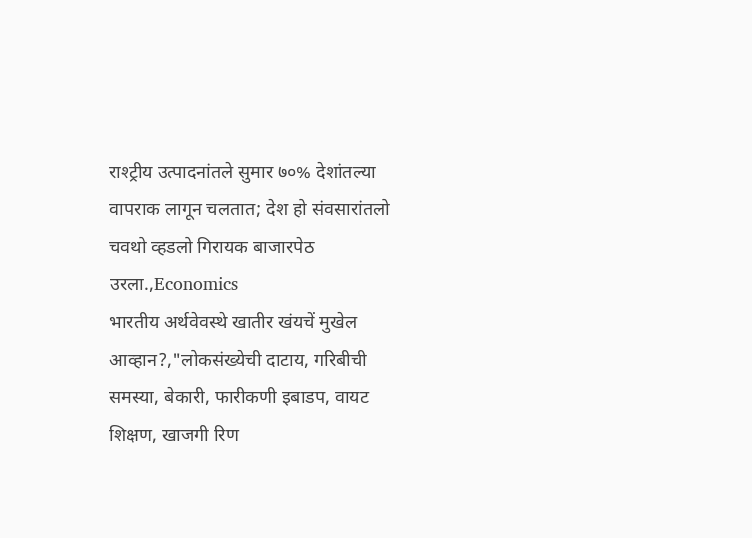राश्ट्रीय उत्पादनांतले सुमार ७०% देशांतल्या वापराक लागून चलतात; देश हो संवसारांतलो चवथो व्हडलो गिरायक बाजारपेठ उरला.,Economics
भारतीय अर्थवेवस्थे खातीर खंयचें मुखेल आव्हान?,"लोकसंख्येची दाटाय, गरिबीची समस्या, बेकारी, फारीकणी इबाडप, वायट शिक्षण, खाजगी रिण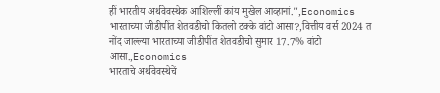हीं भारतीय अर्थवेवस्थेक आशिल्लीं कांय मुखेल आव्हानां.",Economics
भारताच्या जीडीपींत शेतवडीचो कितलो टक्के वांटो आसा?,वित्तीय वर्स 2024 त नोंद जाल्ल्या भारताच्या जीडीपींत शेतवडीचो सुमार 17.7% वांटो आसा.,Economics
भारताचे अर्थवेवस्थेचें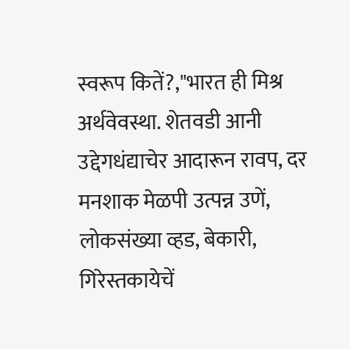स्वरूप कितें?,"भारत ही मिश्र अर्थवेवस्था. शेतवडी आनी उद्देगधंद्याचेर आदारून रावप, दर मनशाक मेळपी उत्पन्न उणें, लोकसंख्या व्हड, बेकारी, गिरेस्तकायेचें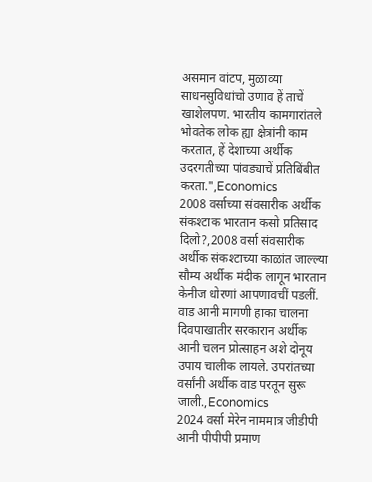असमान वांटप, मुळाव्या साधनसुविधांचो उणाव हें ताचें खाशेलपण. भारतीय कामगारांतले भोवतेक लोक ह्या क्षेत्रांनी काम करतात, हें देशाच्या अर्थीक उदरगतीच्या पांवड्याचें प्रतिबिंबीत करता.",Economics
2008 वर्साच्या संवसारीक अर्थीक संकश्टाक भारतान कसो प्रतिसाद दिलो?,2008 वर्सा संवसारीक अर्थीक संकश्टाच्या काळांत जाल्ल्या सौम्य अर्थीक मंदीक लागून भारतान केनीज धोरणां आपणावचीं पडलीं. वाड आनी मागणी हाका चालना दिवपाखातीर सरकारान अर्थीक आनी चलन प्रोत्साहन अशे दोनूय उपाय चालीक लायले. उपरांतच्या वर्सांनी अर्थीक वाड परतून सुरू जाली.,Economics
2024 वर्सा मेरेन नाममात्र जीडीपी आनी पीपीपी प्रमाण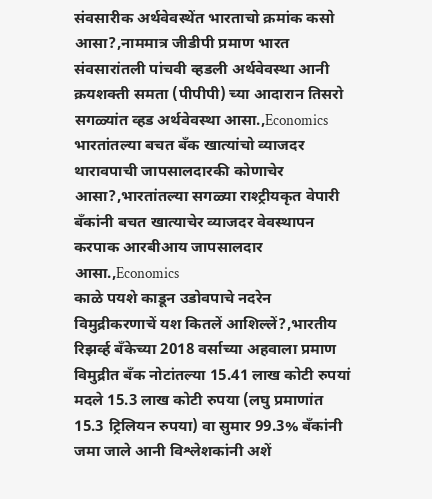संवसारीक अर्थवेवस्थेंत भारताचो क्रमांक कसो आसा?,नाममात्र जीडीपी प्रमाण भारत संवसारांतली पांचवी व्हडली अर्थवेवस्था आनी क्रयशक्ती समता (पीपीपी) च्या आदारान तिसरो सगळ्यांत व्हड अर्थवेवस्था आसा.,Economics
भारतांतल्या बचत बँक खात्यांचो व्याजदर थारावपाची जापसालदारकी कोणाचेर आसा?,भारतांतल्या सगळ्या राश्ट्रीयकृत वेपारी बँकांनी बचत खात्याचेर व्याजदर वेवस्थापन करपाक आरबीआय जापसालदार आसा.,Economics
काळे पयशे काडून उडोवपाचे नदरेन विमुद्रीकरणाचें यश कितलें आशिल्लें?,भारतीय रिझर्व्ह बँकेच्या 2018 वर्साच्या अहवाला प्रमाण विमुद्रीत बँक नोटांतल्या 15.41 लाख कोटी रुपयां मदले 15.3 लाख कोटी रुपया (लघु प्रमाणांत 15.3 ट्रिलियन रुपया) वा सुमार 99.3% बँकांनी जमा जाले आनी विश्लेशकांनी अशें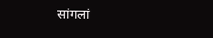सांगलां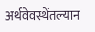अर्थवेवस्थेंतल्यान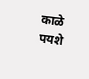काळे पयशे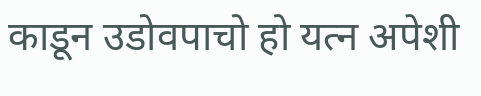काडून उडोवपाचो हो यत्न अपेशी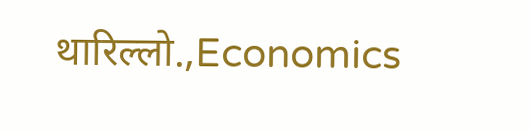थारिल्लो.,Economics